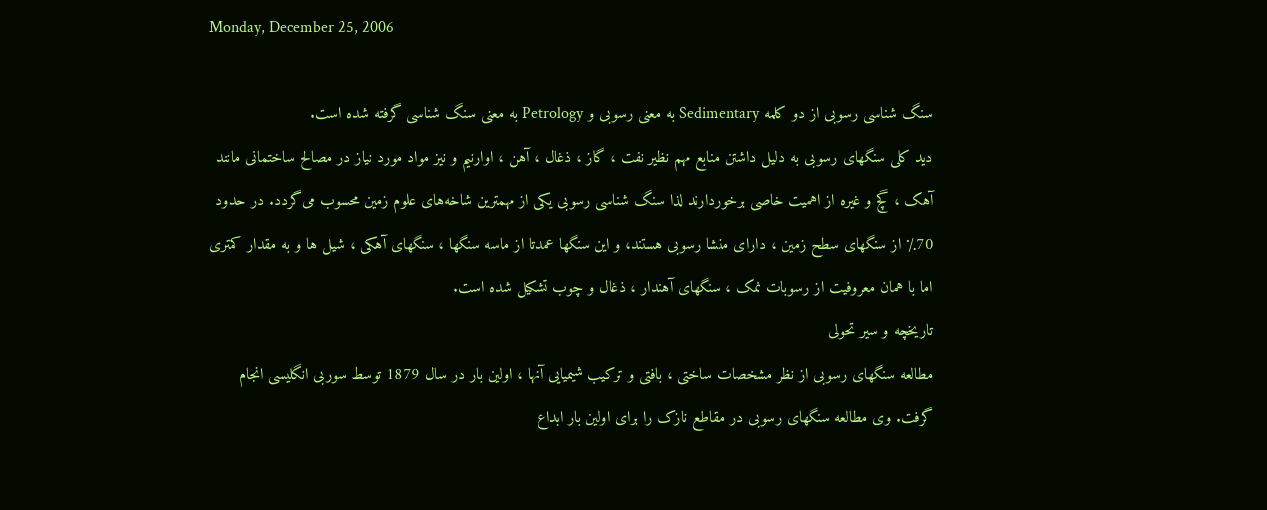Monday, December 25, 2006

سنگ شناسی رسوبی از دو کلمه Sedimentary به معنی رسوبی و Petrology به معنی سنگ شناسی گرفته شده است.
دید کلی سنگهای رسوبی به دلیل داشتن منابع مهم نظیر نفت ، گاز ، ذغال ، آهن ، اوارنیم و نیز مواد مورد نیاز در مصالح ساختمانی مانند آهک ، گچ و غیره از اهمیت خاصی برخوردارند لذا سنگ شناسی رسوبی یکی از مهمترین شاخه‌های علوم زمین محسوب می‌گردد. در حدود 70٪ از سنگهای سطح زمین ، دارای منشا رسوبی هستند، و این سنگها عمدتا از ماسه سنگها ، سنگهای آهکی ، شیل ها و به مقدار کمتری اما با همان معروفیت از رسوبات نمک ، سنگهای آهندار ، ذغال و چوب تشکیل شده است.
تاریخچه و سیر تحولی
مطالعه سنگهای رسوبی از نظر مشخصات ساختی ، بافتی و ترکیب شیمیایی آنها ، اولین بار در سال 1879 توسط سوربی انگلیسی انجام گرفت. وی مطالعه سنگهای رسوبی در مقاطع نازک را برای اولین بار ابداع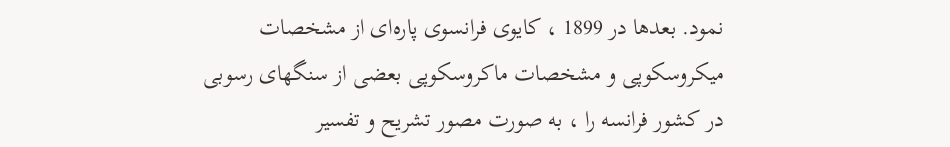نمود. بعدها در 1899 ، کایوی فرانسوی پاره‌ای از مشخصات میکروسکوپی و مشخصات ماکروسکوپی بعضی از سنگهای رسوبی در کشور فرانسه را ، به صورت مصور تشریح و تفسیر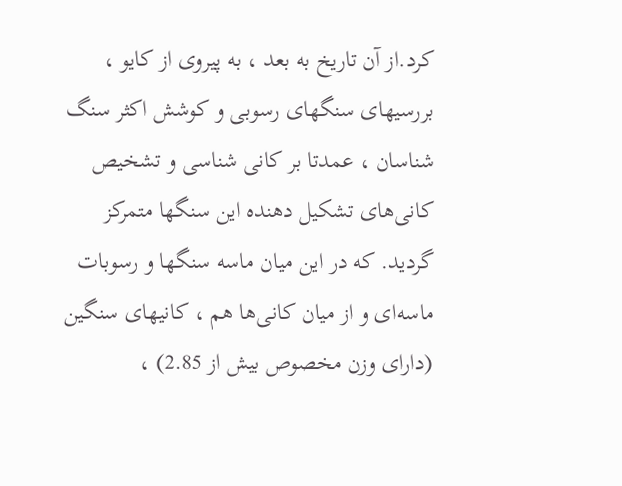کرد.از آن تاریخ به بعد ، به پیروی از کایو ، بررسیهای سنگهای رسوبی و کوشش اکثر سنگ شناسان ، عمدتا بر کانی شناسی و تشخیص کانی‌های تشکیل دهنده این سنگها متمرکز گردید. که در این میان ماسه سنگها و رسوبات ماسه‌ای و از میان کانی‌ها هم ، کانیهای سنگین (دارای وزن مخصوص بیش از 2.85) ،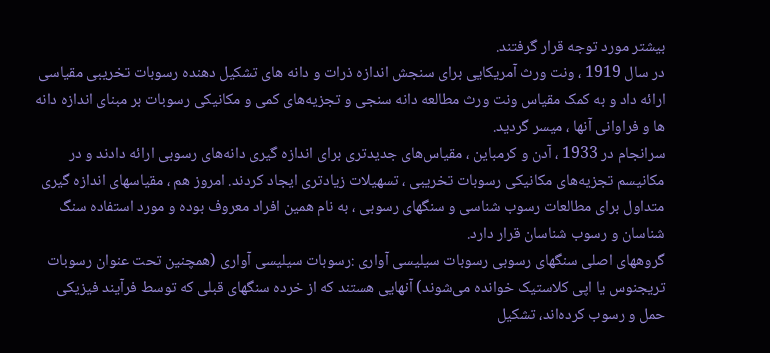بیشتر مورد توجه قرار گرفتند.
در سال 1919 ، ونت ورث آمریکایی برای سنجش اندازه ذرات و دانه های تشکیل دهنده رسوبات تخریبی مقیاسی ارائه داد و به کمک مقیاس ونت ورث مطالعه دانه سنجی و تجزیه‌های کمی و مکانیکی رسوبات بر مبنای اندازه دانه ها و فراوانی آنها ، میسر گردید.
سرانجام در 1933 ، آدن و کرمباین ، مقیاس‌های جدیدتری برای اندازه گیری دانه‌های رسوبی ارائه دادند و در مکانیسم تجزیه‌های مکانیکی رسوبات تخریبی ، تسهیلات زیادتری ایجاد کردند. امروز هم ، مقیاسهای اندازه گیری متداول برای مطالعات رسوب شناسی و سنگهای رسوبی ، به نام همین افراد معروف بوده و مورد استفاده سنگ شناسان و رسوب شناسان قرار دارد.
گروههای اصلی سنگهای رسوبی رسوبات سیلیسی آواری :رسوبات سیلیسی آواری (همچنین تحت عنوان رسوبات تریجنوس یا اپی کلاستیک خوانده می‌شوند) آنهایی هستند که از خرده سنگهای قبلی که توسط فرآیند فیزیکی حمل و رسوب کرده‌اند، تشکیل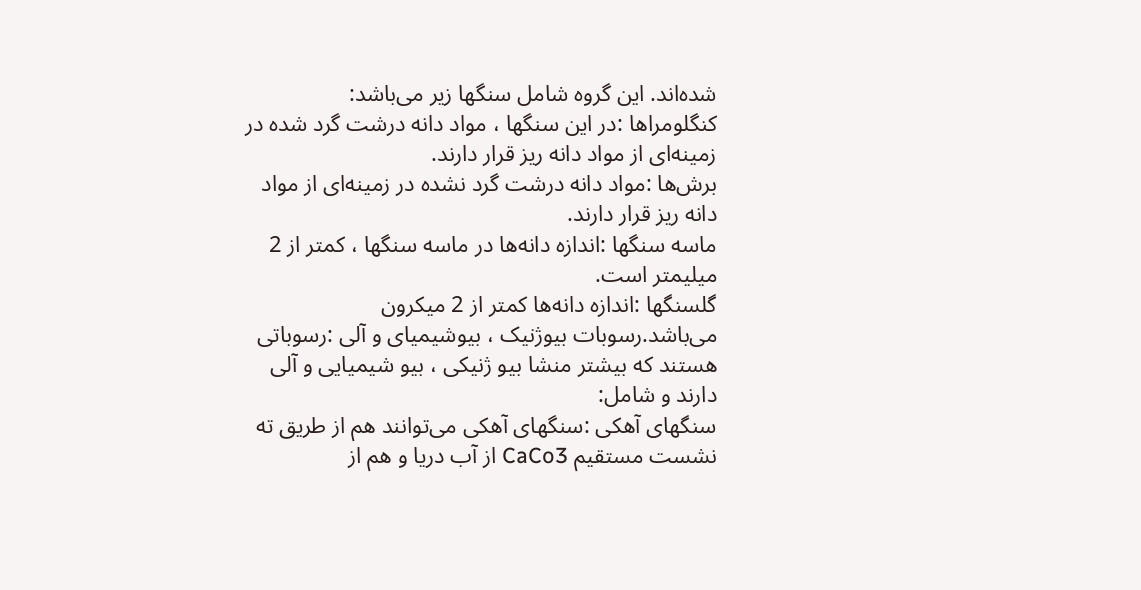شده‌اند. این گروه شامل سنگها زیر می‌باشد:
کنگلومراها :در این سنگها ، مواد دانه درشت گرد شده در زمینه‌ای از مواد دانه ریز قرار دارند.
برش‌ها :مواد دانه درشت گرد نشده در زمینه‌ای از مواد دانه ریز قرار دارند.
ماسه سنگها :اندازه دانه‌ها در ماسه سنگها ، کمتر از 2 میلیمتر است.
گلسنگها :اندازه دانه‌ها کمتر از 2 میکرون می‌باشد.رسوبات بیوژنیک ، بیوشیمیای و آلی :رسوباتی هستند که بیشتر منشا بیو ژنیکی ، بیو شیمیایی و آلی دارند و شامل:
سنگهای آهکی :سنگهای آهکی می‌توانند هم از طریق ته نشست مستقیم CaCo3 از آب دریا و هم از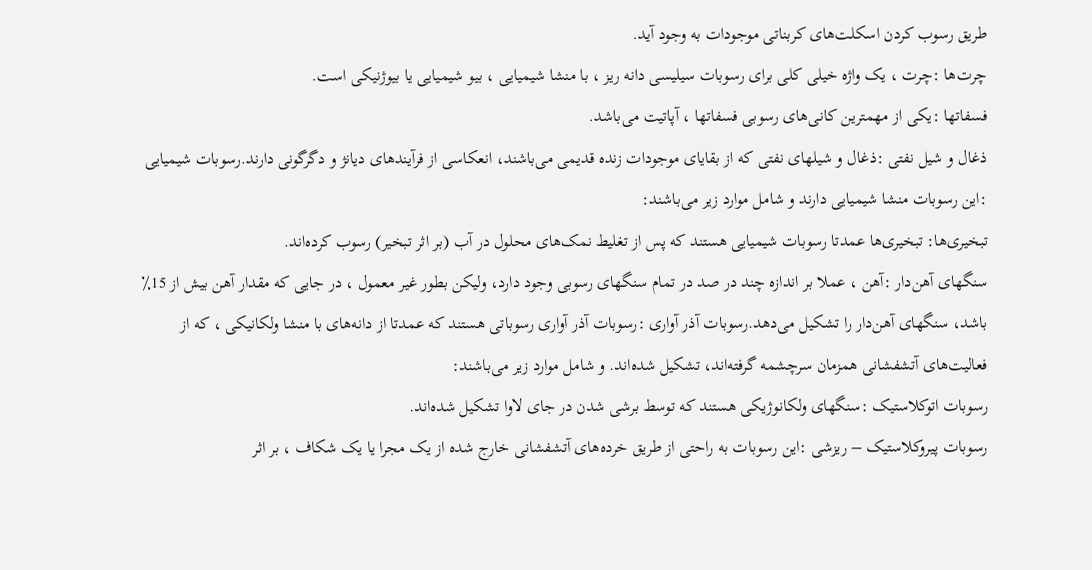طریق رسوب کردن اسکلت‌های کربناتی موجودات به وجود آید.
چرت‌ها :چرت ، یک واژه خیلی کلی برای رسوبات سیلیسی دانه ریز ، با منشا شیمیایی ، بیو شیمیایی یا بیوژنیکی است.
فسفاتها :یکی از مهمترین کانی‌های رسوبی فسفاتها ، آپاتیت می‌باشد.
ذغال و شیل نفتی :ذغال و شیلهای نفتی که از بقایای موجودات زنده قدیمی می‌باشند، انعکاسی از فرآیندهای دیانژ و دگرگونی دارند.رسوبات شیمیایی :این رسوبات منشا شیمیایی دارند و شامل موارد زیر می‌باشند:
تبخیر‌ی‌ها: تبخیری‌ها عمدتا رسوبات شیمیایی هستند که پس از تغلیط نمک‌های محلول در آب (بر اثر تبخیر) رسوب کرده‌اند.
سنگهای آهن‌دار :آهن ، عملا بر اندازه چند در صد در تمام سنگهای رسوبی وجود دارد، ولیکن بطور غیر معمول ، در جایی که مقدار آهن بیش از 15٪ باشد، سنگهای آهن‌دار را تشکیل می‌دهد.رسوبات آذر آواری :رسوبات آذر آواری رسوباتی هستند که عمدتا از دانه‌های با منشا ولکانیکی ، که از فعالیت‌های آتشفشانی همزمان سرچشمه گرفته‌اند، تشکیل شده‌اند. و شامل موارد زیر می‌باشند:
رسوبات اتوکلاستیک :سنگهای ولکانوژیکی هستند که توسط برشی شدن در جای لاوا تشکیل شده‌اند.
رسوبات پیروکلاستیک – ریزشی :این رسوبات به راحتی از طریق خرده‌های آتشفشانی خارج شده از یک مجرا یا یک شکاف ، بر اثر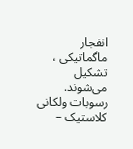انفجار ماگماتیکی ، تشکیل می‌شوند.
رسوبات ولکانی کلاستیک –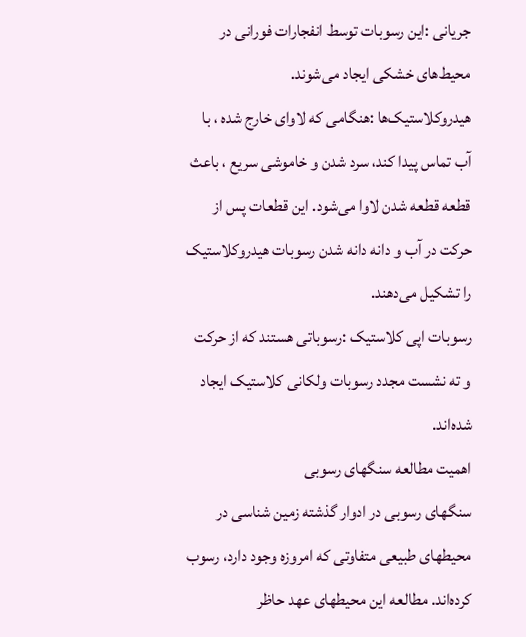جریانی :این رسوبات توسط انفجارات فورانی در محیط‌های خشکی ایجاد می‌شوند.
هیدروکلاستیک‌ها :هنگامی که لاوای خارج شده ، با آب تماس پیدا کند، سرد شدن و خاموشی سریع ، باعث قطعه قطعه شدن لاوا می‌شود. این قطعات پس از حرکت در آب و دانه دانه شدن رسوبات هیدروکلاستیک را تشکیل می‌دهند.
رسوبات اپی کلاستیک :رسوباتی هستند که از حرکت و ته نشست مجدد رسوبات ولکانی کلاستیک ایجاد شده‌اند.
اهمیت مطالعه سنگهای رسوبی
سنگهای رسوبی در ادوار گذشته زمین شناسی در محیطهای طبیعی متفاوتی که امروزه وجود دارد، رسوب کرده‌اند. مطالعه این محیطهای عهد حاظر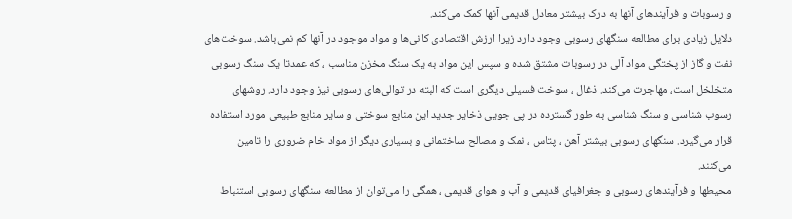و رسوبات و فرآیندهای آنها به درک بیشتر معادل قدیمی آنها کمک می‌کند.
دلایل زیادی برای مطالعه سنگهای رسوبی وجود دارد زیرا ارزش اقتصادی کانی‌ها و مواد موجود در آنها کم نمی‌باشد. سوخت‌های نفت و گاز از پختگی مواد آلی در رسوبات مشتق شده و سپس این مواد به یک سنگ مخزن مناسب ، که عمدتا یک سنگ رسوبی متخلخل است، مهاجرت می‌کند. ذغال ، سوخت فسیلی دیگری است که البته در توالی‌های رسوبی نیز وجود دارد. روشهای رسوب شناسی و سنگ شناسی به طور گسترده در پی جویی ذخایر جدید این منابع سوختی و سایر منابع طبیعی مورد استفاده قرار می‌گیرد. سنگهای رسوبی بیشتر آهن ، پتاس ، نمک و مصالح ساختمانی و بسیاری دیگر از مواد خام ضروری را تامین می‌کنند.
محیطها و فرآیندهای رسوبی و جغرافیای قدیمی و آب و هوای قدیمی ، همگی را می‌توان از مطالعه سنگهای رسوبی استنباط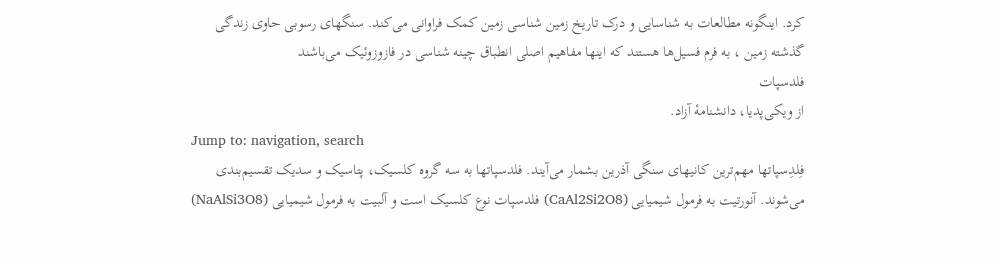کرد. اینگونه مطالعات به شناسایی و درک تاریخ زمین شناسی زمین کمک فراوانی می‌کند. سنگهای رسوبی حاوی زندگی گذشته زمین ، به فرم فسیل‌ها هستند که اینها مفاهیم اصلی انطباق چینه شناسی در فازوزوئیک می‌باشند
فلدسپات
از ویکی‌پدیا، دانشنامهٔ آزاد.
Jump to: navigation, search
فِلدِسپاتها مهم‌ترین کانیهای سنگی آذرین بشمار می‌آیند. فلدسپاتها به سه گروه کلسیک، پتاسیک و سدیک تقسیم‌بندی می‌شوند. آنورتیت به فرمول شیمیایی (CaAl2Si2O8) فلدسپات نوع کلسیک است و آلبیت به فرمول شیمیایی (NaAlSi3O8)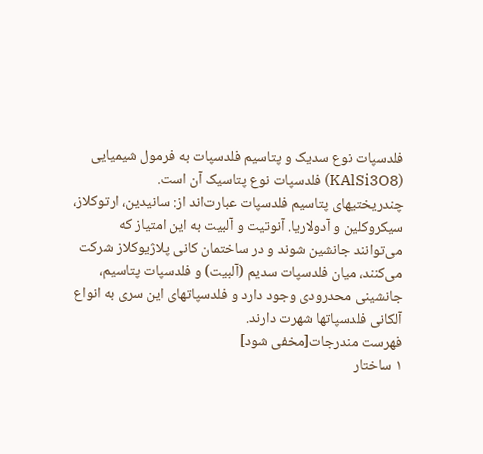فلدسپات نوع سدیک و پتاسیم فلدسپات به فرمول شیمیایی (KAlSi3O8) فلدسپات نوع پتاسیک آن است.
چندریختیهای پتاسیم فلدسپات عبارت‌اند از: سانیدین، ارتوکلاز، سیکروکلین و آدولاریا. آنوتیت و آلبیت به این امتیاز که می‌توانند جانشین شوند و در ساختمان کانی پلاژیوکلاز شرکت می‌کنند، میان فلدسپات سدیم (آلبیت) و فلدسپات پتاسیم، جانشینی محدرودی وجود دارد و فلدسپاتهای این سری به انواع آلکانی فلدسپاتها شهرت دارند.
فهرست مندرجات[مخفی شود]
۱ ساختار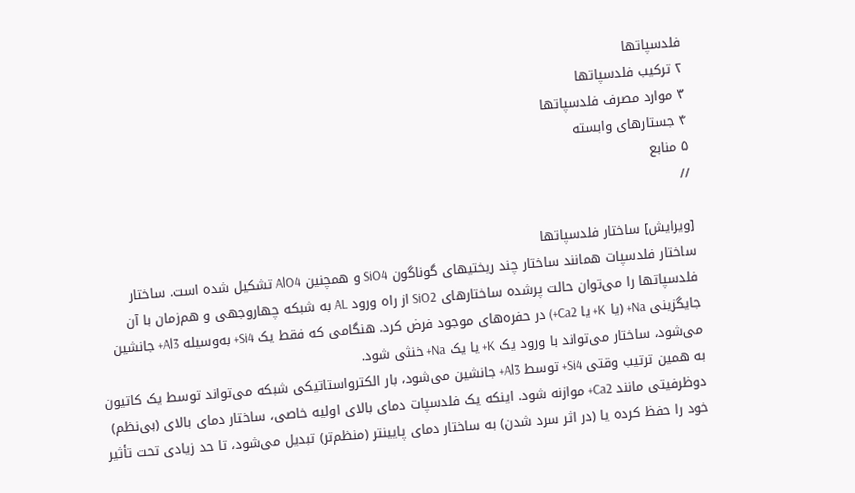فلدسپاتها
۲ ترکیب فلدسپاتها
۳ موارد مصرف فلدسپاتها
۴ جستارهای وابسته
۵ منابع
//

[ویرایش] ساختار فلدسپاتها
ساختار فلدسپات همانند ساختار چند ریختیهای گوناگون SiO4 و همچنین AlO4 تشکیل شده است. ساختار فلدسپاتها را می‌توان حالت پرشده ساختارهای SiO2 از راه ورود AL به شبکه چهاروجهی و هم‌زمان با آن جایگزینی Na+ (یا K+ یا Ca2+) در حفره‌های موجود فرض کرد. هنگامی که فقط یک Si4+ به‌وسیله Al3+ جانشین می‌شود، ساختار می‌تواند با ورود یک K+ یا یک Na+ خنثی شود.
به همین ترتیب وقتی Si4+ توسط Al3+ جانشین می‌شود، بار الکترواستاتیکی شبکه می‌تواند توسط یک کاتیون دوظرفیتی مانند Ca2+ موازنه شود. اینکه یک فلدسپات دمای بالای اولیه خاصی، ساختار دمای بالای (بی‌نظم) خود را حفظ کرده یا (در اثر سرد شدن) به ساختار دمای پایینتر (منظم‌تر) تبدیل می‌شود، تا حد زیادی تحت تأثیر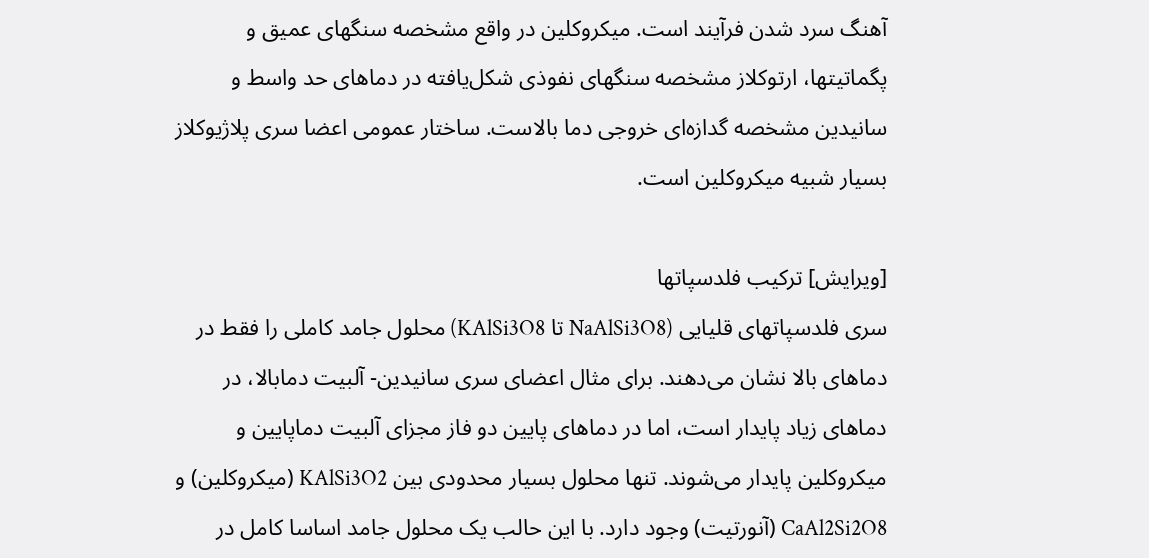آهنگ سرد شدن فرآیند است. میکروکلین در واقع مشخصه سنگهای عمیق و پگماتیتها، ارتوکلاز مشخصه سنگهای نفوذی شکل‌یافته در دماهای حد واسط و سانیدین مشخصه گدازه‌ای خروجی دما بالاست. ساختار عمومی اعضا سری پلاژیوکلاز بسیار شبیه میکروکلین است.

[ویرایش] ترکیب فلدسپاتها
سری فلدسپاتهای قلیایی (NaAlSi3O8 تا KAlSi3O8) محلول جامد کاملی را فقط در دماهای بالا نشان می‌دهند. برای مثال اعضای سری سانیدین- آلبیت دمابالا، در دماهای زیاد پایدار است، اما در دماهای پایین دو فاز مجزای آلبیت دماپایین و میکروکلین پایدار می‌شوند. تنها محلول بسیار محدودی بین KAlSi3O2 (میکروکلین) و CaAl2Si2O8 (آنورتیت) وجود دارد. با این حالب یک محلول جامد اساسا کامل در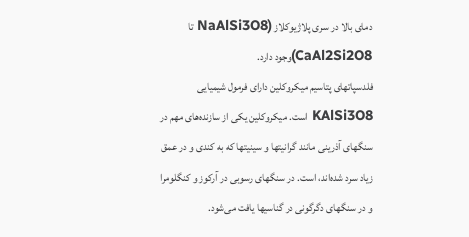دمای بالا در سری پلاژیوکلاز (NaAlSi3O8 تا CaAl2Si2O8)وجود دارد.
فلدسپاتهای پتاسیم میکروکلین دارای فرمول شیمیایی KAlSi3O8 است. میکروکلین یکی از سازنده‌های مهم در سنگهای آذرینی مانند گرانیتها و سینیتها که به کندی و در عمق زیاد سرد شده‌اند، است. در سنگهای رسوبی در آرکوز و کنگلومرا و در سنگهای دگرگونی در گناسیها یافت می‌شود.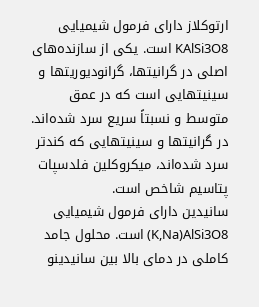ارتوکلاز دارای فرمول شیمیایی KAlSi3O8 است. یکی از سازنده‌های اصلی در گرانیتها، گرانودیوریتها و سینیتهایی است که در عمق متوسط و نسبتاً سریع سرد شده‌اند. در گرانیتها و سینیتهایی که کندتر سرد شده‌اند، میکروکلین فلدسپات پتاسیم شاخص است.
سانیدین دارای فرمول شیمیایی K,Na)AlSi3O8) است. محلول جامد کاملی در دمای بالا بین سانیدینو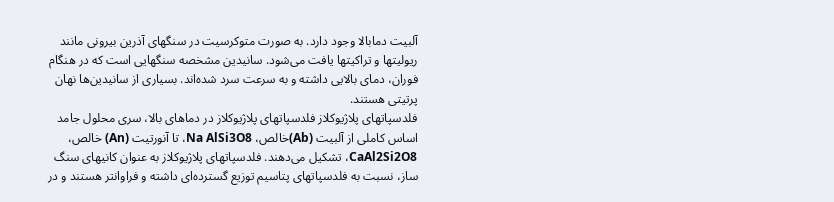آلبیت دمابالا وجود دارد. به صورت متوکرسیت در سنگهای آذرین بیرونی مانند ریولیتها و تراکیتها یافت می‌شود. سانیدین مشخصه سنگهایی است که در هنگام فوران، دمای بالایی داشته و به سرعت سرد شده‌اند. بسیاری از سانیدین‌ها نهان پرتیتی هستند.
فلدسپاتهای پلاژیوکلاز فلدسپاتهای پلاژیوکلاز در دماهای بالا، سری محلول جامد اساس کاملی از آلبیت (Ab)خالص، Na AlSi3O8، تا آنورتیت (An) خالص، CaAl2Si2O8، تشکیل می‌دهند. فلدسپاتهای پلاژیوکلاز به عنوان کانیهای سنگ ساز، نسبت به فلدسپاتهای پتاسیم توزیع گسترده‌ای داشته و فراوانتر هستند و در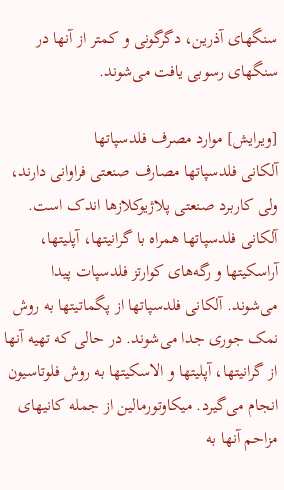سنگهای آذرین، دگرگونی و کمتر از آنها در سنگهای رسوبی یافت می‌شوند.

[ویرایش] موارد مصرف فلدسپاتها
آلکانی فلدسپاتها مصارف صنعتی فراوانی دارند، ولی کاربرد صنعتی پلاژیوکلازها اندک است. آلکانی فلدسپاتها همراه با گرانیتها، آپلیتها، آراسکیتها و رگه‌های کوارتز فلدسپات پیدا می‌شوند. آلکانی فلدسپاتها از پگماتیتها به روش نمک جوری جدا می‌شوند. در حالی که تهیه آنها از گرانیتها، آپلیتها و الاسکیتها به روش فلوتاسیون انجام می‌گیرد. میکاوتورمالین از جمله کانیهای مزاحم آنها به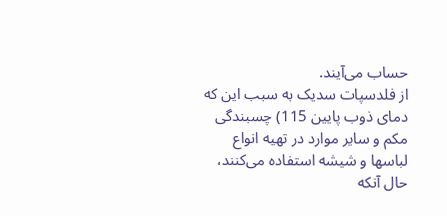حساب می‌آیند.
از فلدسپات سدیک به سبب این که دمای ذوب پایین 115) چسبندگی مکم و سایر موارد در تهیه انواع لباسها و شیشه استفاده می‌کنند، حال آنکه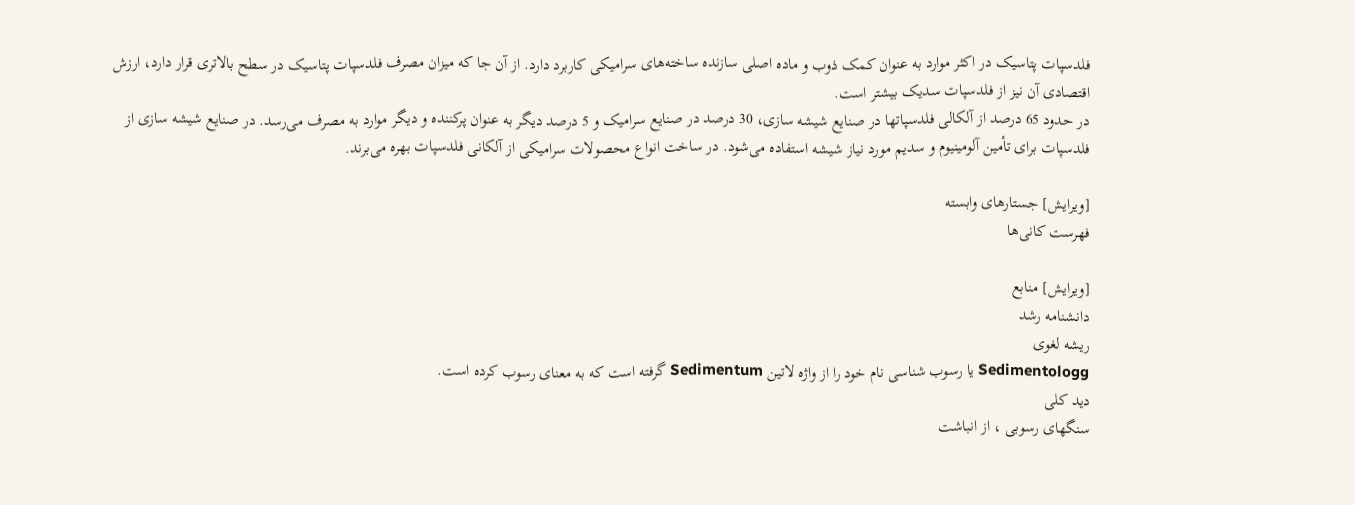فلدسپات پتاسیک در اکثر موارد به عنوان کمک ذوب و ماده اصلی سازنده ساخته‌های سرامیکی کاربرد دارد. از آن جا که میزان مصرف فلدسپات پتاسیک در سطح بالاتری قرار دارد، ارزش اقتصادی آن نیز از فلدسپات سدیک بیشتر است.
در حدود 65 درصد از آلکالی فلدسپاتها در صنایع شیشه سازی، 30 درصد در صنایع سرامیک و 5 درصد دیگر به عنوان پرکننده و دیگر موارد به مصرف می‌رسد. در صنایع شیشه سازی از فلدسپات برای تأمین آلومینیوم و سدیم مورد نیاز شیشه استفاده می‌شود. در ساخت انواع محصولات سرامیکی از آلکانی فلدسپات بهره می‌برند.

[ویرایش] جستارهای وابسته
فهرست کانی‌ها

[ویرایش] منابع
دانشنامه رشد
ریشه لغوی
Sedimentologg یا رسوب شناسی نام خود را از واژه لاتین Sedimentum گرفته است که به معنای رسوب کرده است.
دید کلی
سنگهای رسوبی ، از انباشت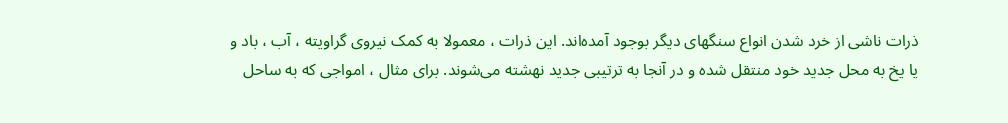ذرات ناشی از خرد شدن انواع سنگهای دیگر بوجود آمده‌اند. این ذرات ، معمولا به کمک نیروی گراویته ، آب ، باد و یا یخ به محل جدید خود منتقل شده و در آنجا به ترتیبی جدید نهشته می‌شوند. برای مثال ، امواجی که به ساحل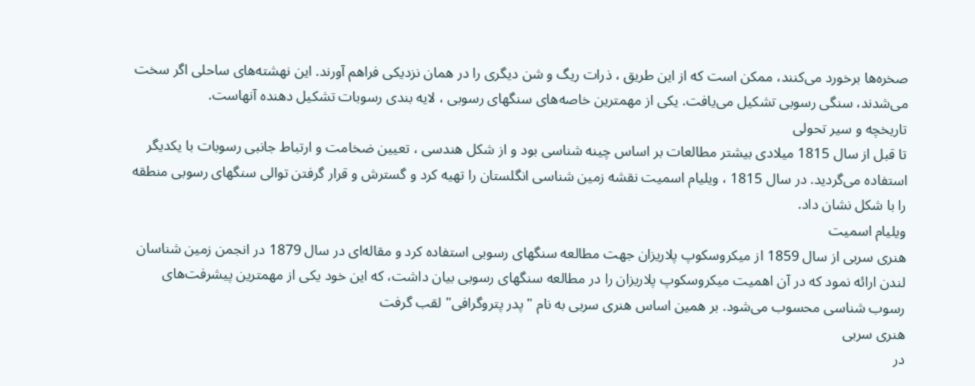صخره‌ها برخورد می‌کنند، ممکن است که از این طریق ، ذرات ریگ و شن دیگری را در همان نزدیکی فراهم آورند. این نهشته‌های ساحلی اگر سخت می‌شدند، سنگی رسوبی تشکیل می‌یافت. یکی از مهمترین خاصه‌های سنگهای رسوبی ، لایه بندی رسوبات تشکیل دهنده آنهاست.
تاریخچه و سیر تحولی
تا قبل از سال 1815 میلادی بیشتر مطالعات بر اساس چینه شناسی بود و از شکل هندسی ، تعیین ضخامت و ارتباط جانبی رسوبات با یکدیگر استفاده می‌گردید. در سال 1815 ، ویلیام اسمیت نقشه زمین شناسی انگلستان را تهیه کرد و گسترش و قرار گرفتن توالی سنگهای رسوبی منطقه را با شکل نشان داد.
ویلیام اسمیت
هنری سربی از سال 1859 از میکروسکوپ پلاریزان جهت مطالعه سنگهای رسوبی استفاده کرد و مقاله‌ای در سال 1879 در انجمن زمین شناسان لندن ارائه نمود که در آن اهمیت میکروسکوپ پلاریزان را در مطالعه سنگهای رسوبی بیان داشت، که این خود یکی از مهمترین پیشرفت‌های رسوب شناسی محسوب می‌شود. بر همین اساس هنری سربی به نام "پدر پتروگرافی" لقب گرفت
هنری سربی
در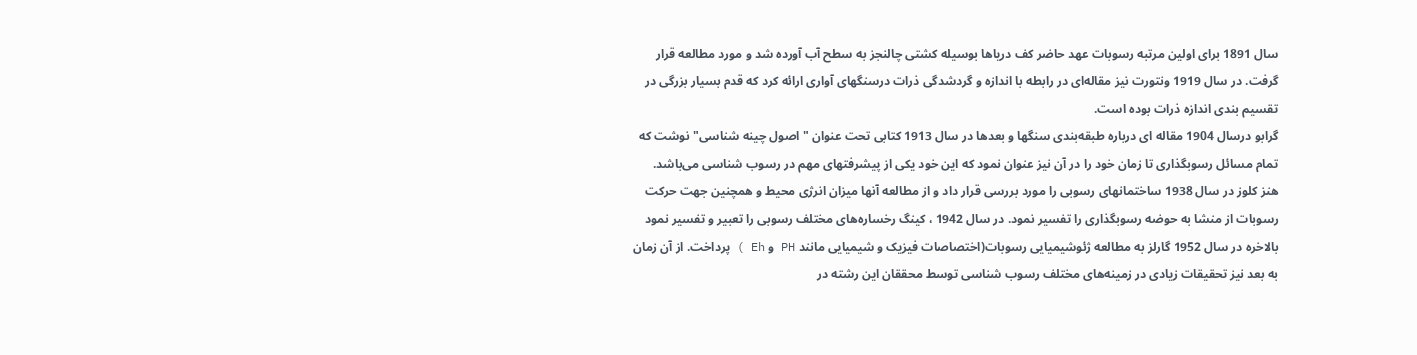سال 1891 برای اولین مرتبه رسوبات عهد حاضر کف دریاها بوسیله کشتی چالنجز به سطح آب آورده شد و مورد مطالعه قرار گرفت. در سال 1919 ونتورت نیز مقاله‌ای در رابطه با اندازه و گردشدگی ذرات درسنگهای آواری ارائه کرد که قدم بسیار بزرگی در تقسیم بندی اندازه ذرات بوده است.
گرابو درسال 1904 مقاله ای درباره طبقه‌بندی سنگها و بعدها در سال 1913 کتابی تحت عنوان "اصول چینه شناسی" نوشت که تمام مسائل رسوبگذاری تا زمان خود را در آن نیز عنوان نمود که این خود یکی از پیشرفتهای مهم در رسوب شناسی می‌باشد.
هنز کلوز در سال 1938 ساختمانهای رسوبی را مورد بررسی قرار داد و از مطالعه آنها میزان انرژی محیط و همچنین جهت حرکت رسوبات از منشا به حوضه رسوبگذاری را تفسیر نمود. در سال 1942 ، کینگ رخساره‌های مختلف رسوبی را تعبیر و تفسیر نمود بالاخره در سال 1952 گارلز به مطالعه ژئوشیمیایی رسوبات(اختصاصات فیزیک و شیمیایی مانند PH و Eh ) پرداخت. از آن زمان به بعد نیز تحقیقات زیادی در زمینه‌های مختلف رسوب شناسی توسط محققان این رشته در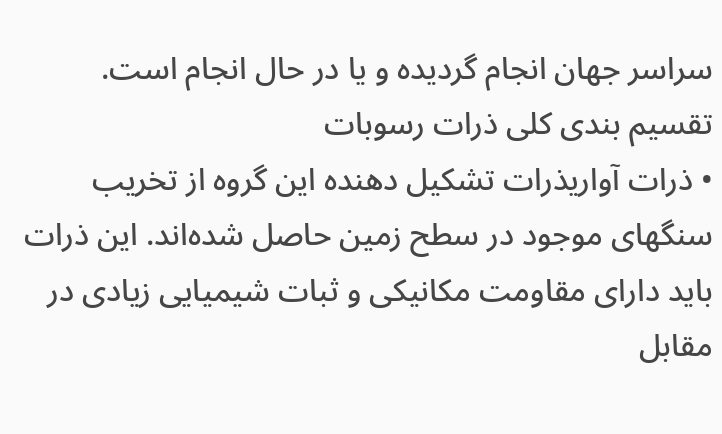سراسر جهان انجام گردیده و یا در حال انجام است.
تقسیم بندی کلی ذرات رسوبات
• ذرات آواریذرات تشکیل دهنده این گروه از تخریب سنگهای موجود در سطح زمین حاصل شده‌اند. این ذرات باید دارای مقاومت مکانیکی و ثبات شیمیایی زیادی در مقابل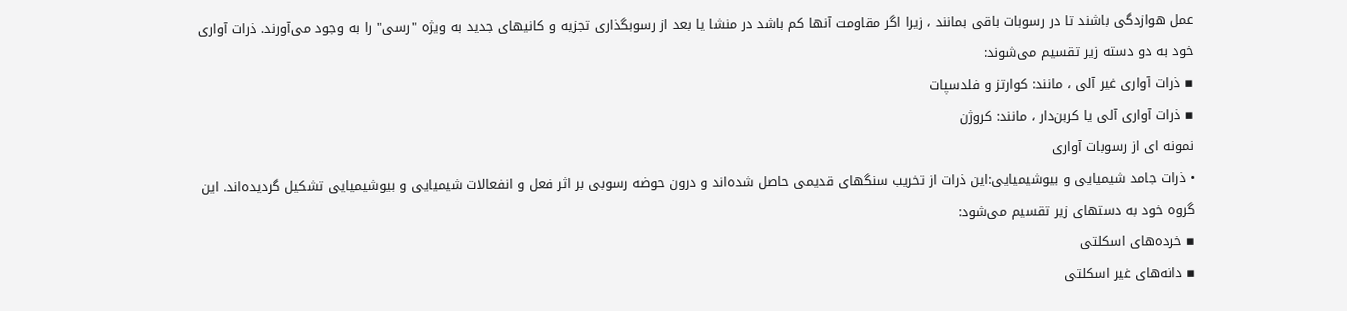عمل هوازدگی باشند تا در رسوبات باقی بمانند ، زیرا اگر مقاومت آنها کم باشد در منشا یا بعد از رسوبگذاری تجزیه و کانیهای جدید به ویژه "رسی" را به وجود می‌آورند. ذرات آواری خود به دو دسته زیر تقسیم می‌شوند:
▪ ذرات آواری غیر آلی ، مانند: کوارتز و فلدسپات
▪ ذرات آواری آلی یا کربن‌دار ، مانند: کروژن
نمونه ای از رسوبات آواری
• ذرات جامد شیمیایی و بیوشیمیایی:این ذرات از تخریب سنگهای قدیمی حاصل شده‌اند و درون حوضه رسوبی بر اثر فعل و انفعالات شیمیایی و بیوشیمیایی تشکیل گردیده‌اند. این گروه خود به دستهای زیر تقسیم می‌شود:
▪ خرده‌های اسکلتی
▪ دانه‌های غیر اسکلتی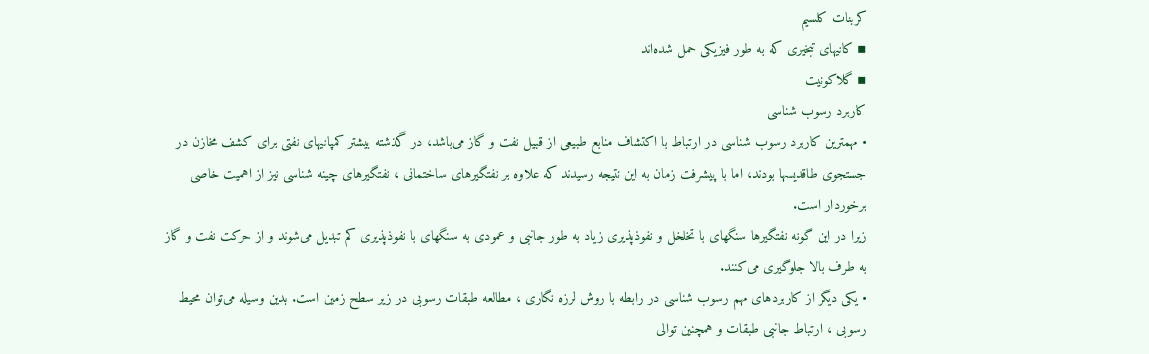کربنات کلسیم
▪ کانیهای تبخیری که به طور فیزیکی حمل شده‌اند
▪ گلاکونیت
کاربرد رسوب شناسی
• مهمترین کاربرد رسوب شناسی در ارتباط با اکتشاف منابع طبیعی از قبیل نفت و گاز می‌باشد، در گذشته بیشتر کمپانیهای نفتی برای کشف مخازن در جستجوی طاقدیسها بودند، اما با پیشرفت زمان به این نتیجه رسیدند که علاوه بر نفتگیرهای ساختمانی ، نفتگیرهای چینه شناسی نیز از اهمیت خاصی برخوردار است.
زیرا در این گونه نفتگیرها سنگهای با تخلخل و نفوذپذیری زیاد به طور جانبی و عمودی به سنگهای با نفوذپذیری کم تبدیل می‌شوند و از حرکت نفت و گاز به طرف بالا جلوگیری می‌کنند.
• یکی دیگر از کاربردهای مهم رسوب شناسی در رابطه با روش لرزه نگاری ، مطالعه طبقات رسوبی در زیر سطح زمین است. بدین وسیله می‌توان محیط رسوبی ، ارتباط جانبی طبقات و همچنین توالی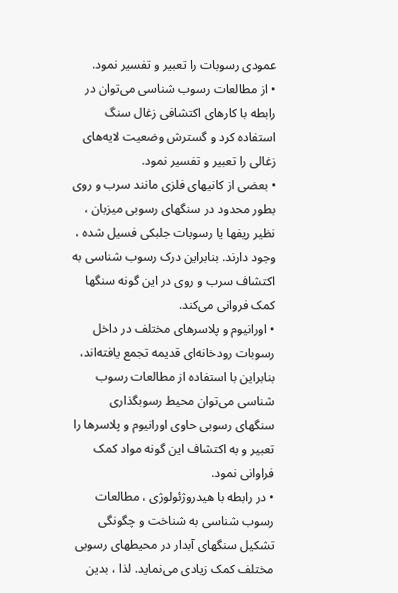عمودی رسوبات را تعبیر و تفسیر نمود.
• از مطالعات رسوب شناسی می‌توان در رابطه با کارهای اکتشافی زغال سنگ استفاده کرد و گسترش وضعیت لایه‌های زغالی را تعبیر و تفسیر نمود.
• بعضی از کانیهای فلزی مانند سرب و روی بطور محدود در سنگهای رسوبی میزبان ، نظیر ریفها یا رسوبات جلبکی فسیل شده ، وجود دارند. بنابراین درک رسوب شناسی به اکتشاف سرب و روی در این گونه سنگها کمک فروانی می‌کند.
• اورانیوم و پلاسرهای مختلف در داخل رسوبات رودخانه‌ای قدیمه تجمع یافته‌اند، بنابراین با استفاده از مطالعات رسوب شناسی می‌توان محیط رسوبگذاری سنگهای رسوبی حاوی اورانیوم و پلاسرها را تعبیر و به اکتشاف این گونه مواد کمک فراوانی نمود.
• در رابطه با هیدروژئولوژی ، مطالعات رسوب شناسی به شناخت و چگونگی تشکیل سنگهای آبدار در محیطهای رسوبی مختلف کمک زیادی می‌نماید. لذا ، بدین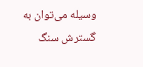وسیله می‌توان به گسترش سنگ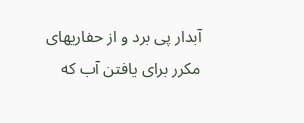آبدار پی برد و از حفاریهای مکرر برای یافتن آب که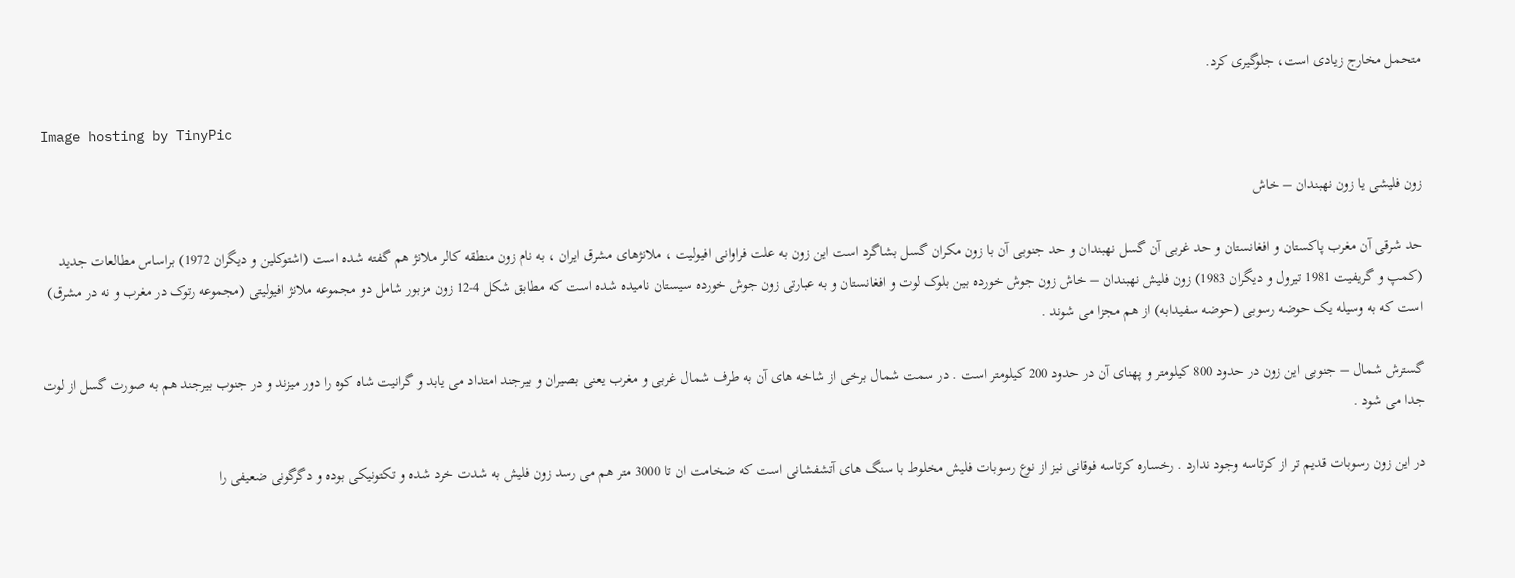متحمل مخارج زیادی است، جلوگیری کرد.

Image hosting by TinyPic

زون فلیشی یا زون نهبندان – خاش

حد شرقی آن مغرب پاکستان و افغانستان و حد غربی آن گسل نهبندان و حد جنوبی آن با زون مکران گسل بشاگرد است این زون به علت فراوانی افیولیت ، ملانژهای مشرق ایران ، به نام زون منطقه کالر ملانژ هم گفته شده است (اشتوکلین و دیگران 1972) براساس مطالعات جدید (کمپ و گریفیت 1981 تیرول و دیگران 1983) زون فلیش نهبندان – خاش زون جوش خورده بین بلوک لوت و افغانستان و به عبارتی زون جوش خورده سیستان نامیده شده است که مطابق شکل 4-12 زون مزبور شامل دو مجموعه ملانژ افیولیتی (مجموعه رتوک در مغرب و نه در مشرق) است که به وسیله یک حوضه رسوبی (حوضه سفیدابه) از هم مجزا می شوند .

گسترش شمال – جنوبی این زون در حدود 800 کیلومتر و پهنای آن در حدود 200 کیلومتر است . در سمت شمال برخی از شاخه های آن به طرف شمال غربی و مغرب یعنی بصیران و بیرجند امتداد می یابد و گرانیت شاه کوه را دور میزند و در جنوب بیرجند هم به صورت گسل از لوت جدا می شود .

در این زون رسوبات قدیم تر از کرتاسه وجود ندارد . رخساره کرتاسه فوقانی نیز از نوع رسوبات فلیش مخلوط با سنگ های آتشفشانی است که ضخامت ان تا 3000 متر هم می رسد زون فلیش به شدت خرد شده و تکتونیکی بوده و دگرگونی ضعیفی را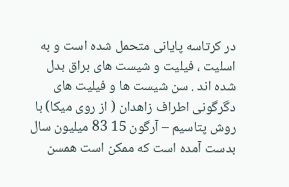در کرتاسه پایانی متحمل شده است و به اسلیت ، فیلیت و شیست های براق بدل شده اند . سن شیست ها و فیلیت های دگرگونی اطراف زاهدان ( از روی میکا) با روش پتاسیم – آرگون 15 83 میلیون سال بدست آمده است که ممکن است همسن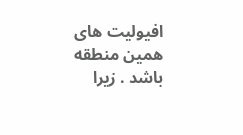افیولیت های همین منطقه باشد . زیرا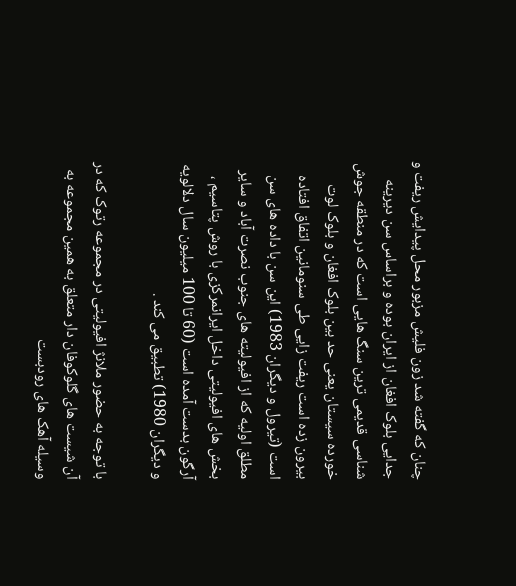چنان که گفته شد زون فلیش مزبور محل پیدایش ریفت و جدایی بلوک افغان از ایران بوده و براساس سن دیرینه شناسی قدیمی ترین سنگ هایی است که در منطقه جوش خورده سیستان یعنی حد بین بلوک افغان و بلوک لوت بیرون زده است ریفت زایی طی سنومانین اتفاق افتاده است (تیرول و دیگران 1983) این سن با داده های سن مطلق اولیه که از افیولیته های جنوب نصرت آباد و سایر بخش های افیولیتی داخل ایرانمرکزی با روش پتاسیم ، آرگون بدست آمده است (60 تا 100 میلیون سال دلالویه و دیگران 1980) تطبیق می کند .

با توجه به حضور ملانژ افیولیتی در مجموعه رتوک که در آن شیست های گلوکوفان دار متعلق به همین مجموعه به وسیله آهک های رودبست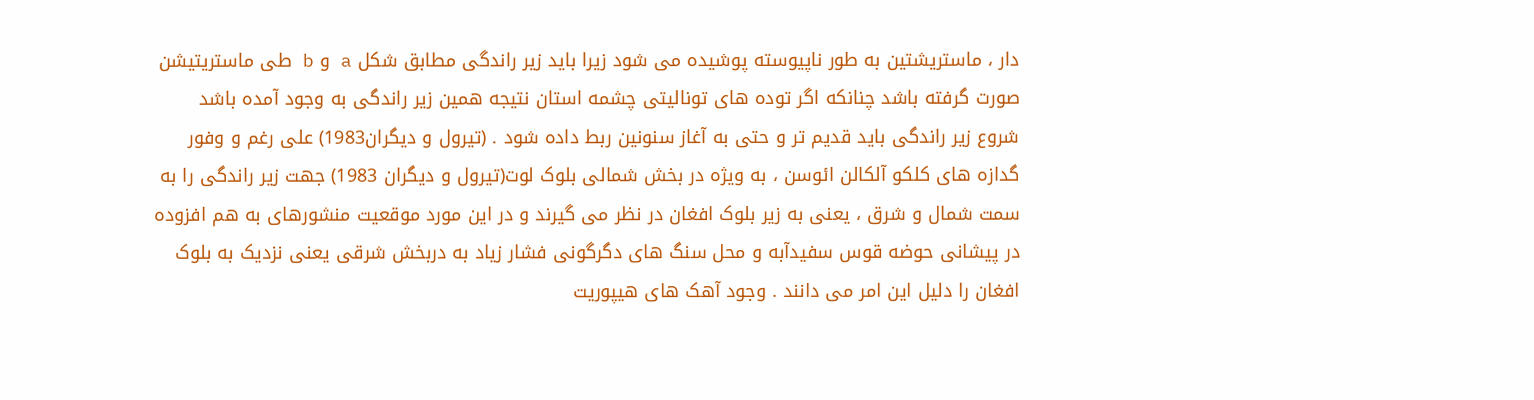دار ، ماستریشتین به طور ناپیوسته پوشیده می شود زیرا باید زیر راندگی مطابق شکل a و b طی ماستریتیشن صورت گرفته باشد چنانکه اگر توده های تونالیتی چشمه استان نتیجه همین زیر راندگی به وجود آمده باشد شروع زیر راندگی باید قدیم تر و حتی به آغاز سنونین ربط داده شود . (تیرول و دیگران1983) علی رغم و وفور گدازه های کلکو آلکالن ائوسن ، به ویژه در بخش شمالی بلوک لوت(تیرول و دیگران 1983) جهت زیر راندگی را به سمت شمال و شرق ، یعنی به زیر بلوک افغان در نظر می گیرند و در این مورد موقعیت منشورهای به هم افزوده در پیشانی حوضه قوس سفیدآبه و محل سنگ های دگرگونی فشار زیاد به دربخش شرقی یعنی نزدیک به بلوک افغان را دلیل این امر می دانند . وجود آهک های هیپوریت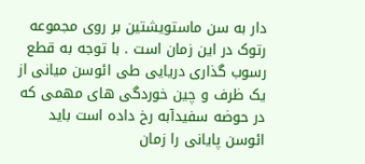دار به سن ماستویشتین بر روی مجموعه رتوک در این زمان است . با توجه به قطع رسوب گذاری دریایی طی ائوسن میانی از یک ظرف و چین خوردگی های مهمی که در حوضه سفیدآبه رخ داده است باید ائوسن پایانی را زمان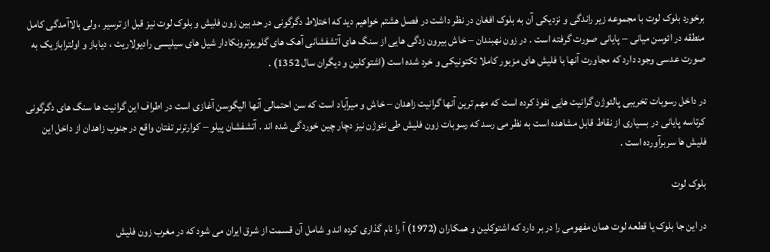برخورد بلوک لوت با مجموعه زیر راندگی و نزدیکی آن به بلوک افغان در نظر داشت در فصل هشتم خواهیم دید که اختلاط دگرگونی در حد بین زون فلیش و بلوک لوت نیز قبل از ترسیر ، ولی بالاآمدگی کامل منطقه در ائوسن میانی – پایانی صورت گرفته است . در زون نهبندان – خاش بیرون زدگی هایی از سنگ های آتشفشانی آهک های گلویوترونکادار شیل های سیلیسی رادیولاریت ، دیاباز و اولترابازیک به صورت عدسی وجود دارد که مجاورت آنها با فلیش های مزبور کاملا تکتونیکی و خرد شده است (اشتوکلین و دیگران سال 1352) .

در داخل رسوبات تخریبی پالئوژن گرانیت هایی نفوذ کرده است که مهم ترین آنها گرانیت زاهدان – خاش و میرآباد است که سن احتمالی آنها الیگوسن آغازی است در اطراف این گرانیت ها سنگ های دگرگونی کرتاسه پایانی در بسیاری از نقاط قابل مشاهده است به نظر می رسد که رسوبات زون فلیش طی نئوژن نیز دچار چین خوردگی شده اند . آتشفشان پیلو – کوارترنر تفتان واقع در جنوب زاهدان از داخل این فلیش ها سربرآورده است .

بلوک لوت

در این جا بلوک یا قطعه لوت همان مفهومی را در بر دارد که اشتوکلین و همکاران (1972) آ را نام گذاری کرده اند و شامل آن قسمت از شرق ایران می شود که در مغرب زون فلیش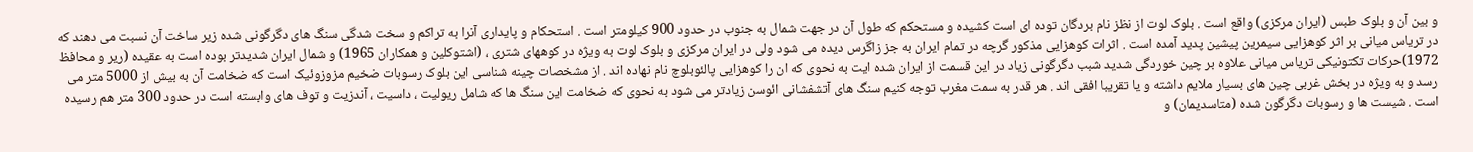و بین آن و بلوک طبس (ایران مرکزی) واقع است . بلوک لوت از نظز نام بردگان توده ای است کشیده و مستحکم که طول آن در جهت شمال به جنوب در حدود 900 کیلومتر است . استحکام و پایداری آنرا به تراکم و سخت شدگی سنگ های دگرگونی شده زیر ساخت آن نسبت می دهند که در تریاس میانی بر اثر کوهزایی سیمرین پیشین پدید آمده است . اثرات کوهزایی مذکور گرچه در تمام ایران به جز زاگرس دیده می شود ولی در ایران مرکزی و بلوک لوت به ویژه در کوههای شتری ، (اشتوکلین و همکاران 1965) و شمال ایران شدیدتر بوده است به عقیده (ریر و محافظ 1972)حرکات تکتونیکی تریاس میانی علاوه بر چین خوردگی شدید شبب دگرگونی زیاد در این قسمت از ایران شده ایت به نحوی که ان را کوهزایی پالئوبلوچ نام نهاده اند . از مشخصات چینه شناسی این بلوک رسوبات ضخیم مزوزوئیک است که ضخامت آن به بیش از 5000 متر می رسد و به ویژه در بخش غربی چین های بسیار ملایم داشته و یا تقریبا افقی اند . هر قدر به سمت مغرب توجه کنیم سنگ های آتشفشانی ائوسن زیادتر می شود به نحوی که ضخامت این سنگ ها که شامل ریولیت ، داسیت ، آندزیت و توف های وابسته است در حدود 300 متر هم رسیده است . شیست ها و رسوبات دگرگون شده (متاسدیمان) و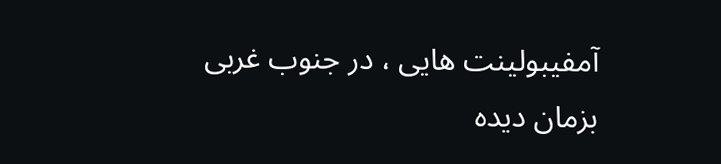آمفیبولینت هایی ، در جنوب غربی بزمان دیده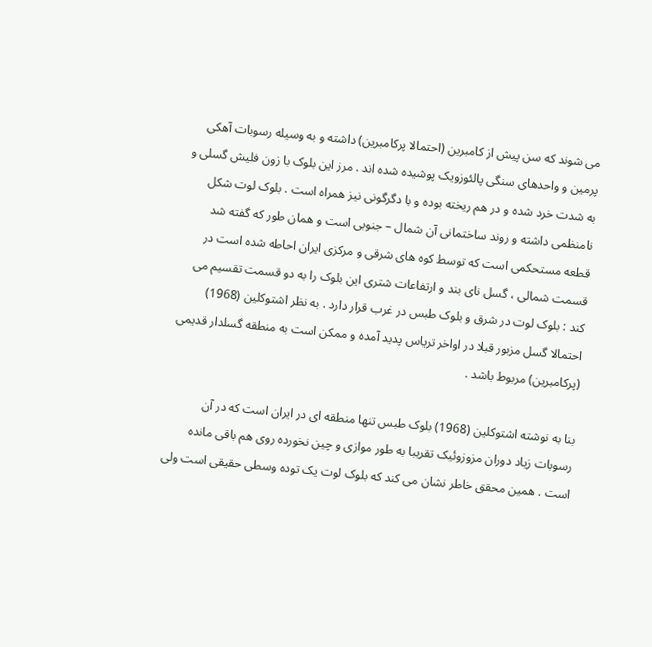می شوند که سن پیش از کامبرین (احتمالا پرکامبرین) داشته و به وسیله رسوبات آهکی پرمین و واحدهای سنگی پالئوزویک پوشیده شده اند . مرز این بلوک با زون فلیش گسلی و به شدت خرد شده و در هم ریخته بوده و با دگرگونی نیز همراه است . بلوک لوت شکل نامنظمی داشته و روند ساختمانی آن شمال – جنوبی است و همان طور که گفته شد قطعه مستحکمی است که توسط کوه های شرقی و مرکزی ایران احاطه شده است در قسمت شمالی ، گسل نای بند و ارتفاعات شتری این بلوک را به دو قسمت تقسیم می کند : بلوک لوت در شرق و بلوک طبس در غرب قرار دارد . به نظر اشتوکلین (1968) احتمالا گسل مزبور قبلا در اواخر تریاس پدید آمده و ممکن است به منطقه گسلدار قدیمی (پرکامبرین) مربوط باشد .

بنا به نوشته اشتوکلین (1968) بلوک طبس تنها منطقه ای در ایران است که در آن رسوبات زیاد دوران مزوزوئیک تقریبا به طور موازی و چین نخورده روی هم باقی مانده است . همین محقق خاطر نشان می کند که بلوک لوت یک توده وسطی حقیقی است ولی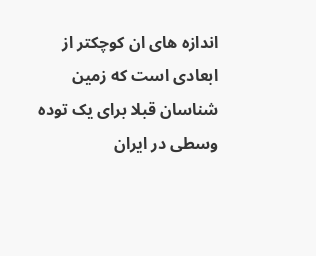اندازه های ان کوچکتر از ابعادی است که زمین شناسان قبلا برای یک توده وسطی در ایران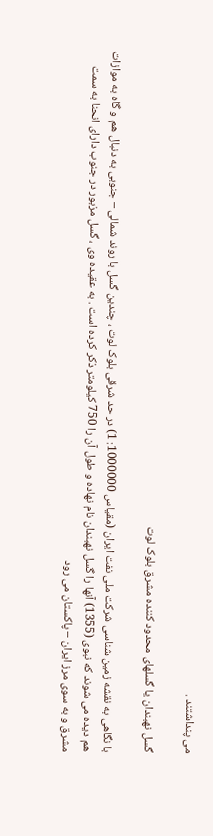می پنداشتند .

گسل نهبندان یا گسلهای محدود کننده مشرق بلوک لوت

با نگاهی به نقشه زمین شناسی شرکت ملی نفت ایران (مقیاس 1000000: 1) در حد شرقی بلوک لوت ، چندین گسل با روند شمالی – جنوبی به دنبال هم و گاه به موازات هم دیده می شوند که نبوی (1355) آنها را گسل نهبندان نام نهاده و طول آن را 750 کیلومتر ذکر کرده است . به عقیده وی ، گسل مزبور در جنوب دارای انحنا به سمت مشرق و به سوی مرز ایران – پاکستان می رود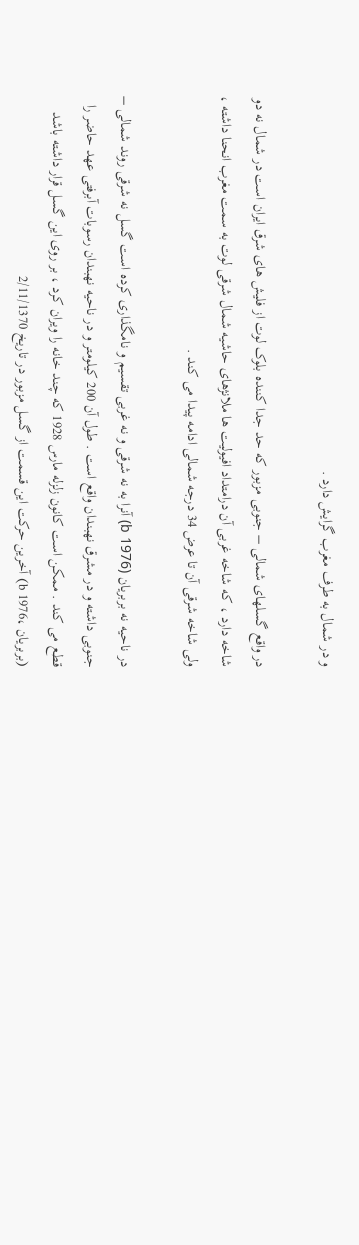و در شمال به طرف مغرب گرایش دارد .

در واقع گسلهای شمالی – جنوبی مزبور که حد جدا کننده بلوک لوت از فلیش های شرق ایران است در شمال نه دو شاخه دارد ، که شاخه غربی آن درامتداد افیولیت ها ملانژهای حاشیه شمال شرقی لوت به سمت مغرب انحنا داشته ، ولی شاخه شرقی آن تا عرض 34 درجه شمالی ادامه پیدا می کند .

در ناحیه نه بربریان (b 1976) آنرا به نه شرقی و نه غربی تقسیم و نامگذاری کرده است گسل نه شرقی روند شمالی – جنوبی داشته و در مشرق نهبندان واقع است . طول آن 200 کیلومتر و در ناحیه نهبندان رسوبات آبرفتی عهد حاضر را قطع می کند . ممکن است کانون زلزله مارس 1928 که چند خانه را ویران کرد ، بر روی این گسل قرار داشته باشد (بربریان ،b 1976) آخرین حرکت این قسمت از گسل مزبور در تاریخ 2/11/1370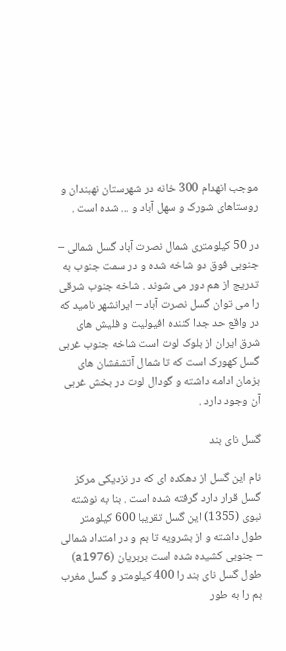موجب انهدام 300 خانه در شهرستان نهبندان و روستاهای شورک و سهل آباد و ... شده است .

در 50 کیلومتری شمال نصرت آباد گسل شمالی – جنوبی فوق دو شاخه شده و در سمت جنوب به تدریج از هم دور می شوند . شاخه جنوب شرقی را می توان گسل نصرت آباد – ایرانشهر نامید که در واقع حد جدا کننده افیولیت و فلیش های شرق ایران از بلوک لوت است شاخه جنوب غربی گسل کهورک است که تا شمال آتشفشان های بزمان ادامه داشته و گودال لوت در بخش غربی آن وجود دارد .

گسل نای بند

نام این گسل از دهکده ای که در نزدیکی مرکز گسل قرار دارد گرفته شده است . بنا به نوشته نبوی (1355) این گسل تقریبا 600 کیلومتر طول داشته و از بشرویه تا بم و در امتداد شمالی – جنوبی کشیده شده است بربریان (a1976) طول گسل نای بند را 400 کیلومتر و گسل مغرب بم را به طور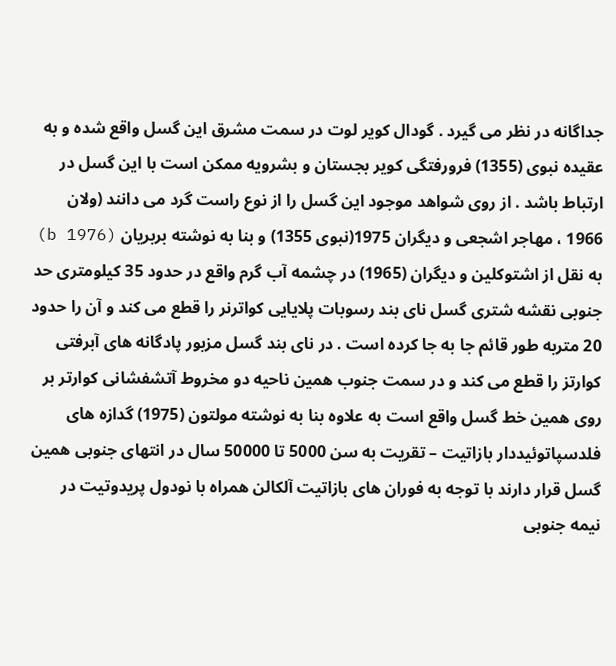جداگانه در نظر می گیرد . گودال کویر لوت در سمت مشرق این گسل واقع شده و به عقیده نبوی (1355) فرورفتگی کویر بجستان و بشرویه ممکن است با این گسل در ارتباط باشد . از روی شواهد موجود این گسل را از نوع راست گرد می دانند (ولان 1966 ، مهاجر اشجعی و دیگران 1975(نبوی 1355) و بنا به نوشته بربریان (b 1976) به نقل از اشتوکلین و دیگران (1965) در چشمه آب گرم واقع در حدود 35 کیلومتری حد جنوبی نقشه شتری گسل نای بند رسوبات پلایایی کواترنر را قطع می کند و آن را حدود 20 متربه طور قائم جا به جا کرده است . در نای بند گسل مزبور پادگانه های آبرفتی کوارتز را قطع می کند و در سمت جنوب همین ناحیه دو مخروط آتشفشانی کوارتر بر روی همین خط گسل واقع است به علاوه بنا به نوشته مولتون (1975) گدازه های فلدسپاتوئیددار بازاتیت – تقریت به سن 5000 تا 50000 سال در انتهای جنوبی همین گسل قرار دارند با توجه به فوران های بازاتیت آلکالن همراه با نودول پریدوتیت در نیمه جنوبی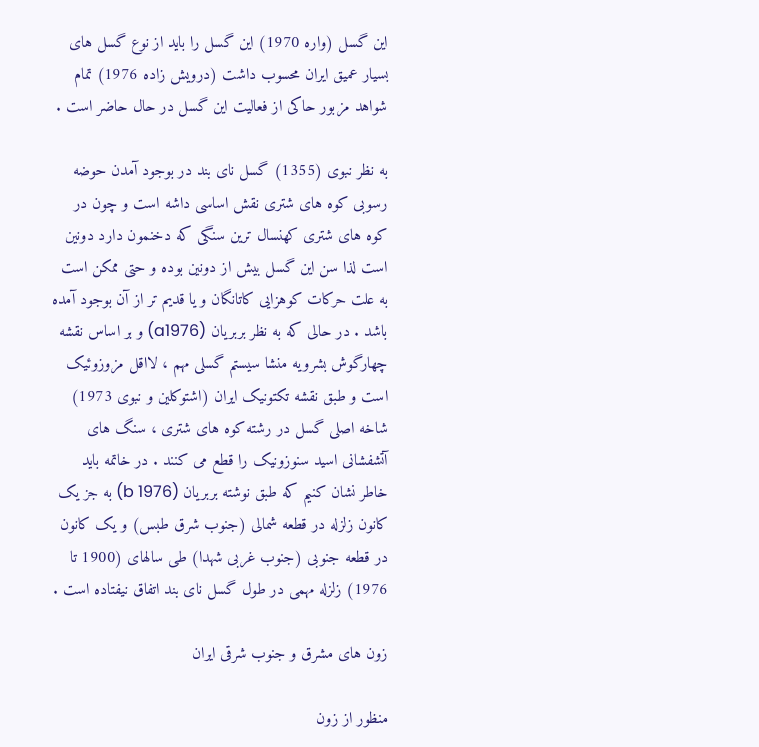این گسل (واره 1970) این گسل را باید از نوع گسل های بسیار عمیق ایران محسوب داشت (درویش زاده 1976) تمام شواهد مزبور حاکی از فعالیت این گسل در حال حاضر است .

به نظر نبوی (1355) گسل نای بند در بوجود آمدن حوضه رسوبی کوه های شتری نقش اساسی داشه است و چون در کوه های شتری کهنسال ترین سنگی که دخنمون دارد دونین است لذا سن این گسل بیش از دونین بوده و حتی ممکن است به علت حرکات کوهزایی کاتانگان و یا قدیم تر از آن بوجود آمده باشد . در حالی که به نظر بربریان (a1976) و بر اساس نقشه چهارگوش بشرویه منشا سیستم گسلی مهم ، لااقل مزوزوئیک است و طبق نقشه تکتونیک ایران (اشتوکلین و نبوی 1973) شاخه اصلی گسل در رشته کوه های شتری ، سنگ های آتشفشانی اسید سنوزونیک را قطع می کنند . در خاتمه باید خاطر نشان کنیم که طبق نوشته بربریان (b 1976) به جز یک کانون زلزله در قطعه شمالی (جنوب شرق طبس) و یک کانون در قطعه جنوبی (جنوب غربی شهدا) طی سالهای (1900 تا 1976) زلزله مهمی در طول گسل نای بند اتفاق نیفتاده است .

زون های مشرق و جنوب شرقی ایران

منظور از زون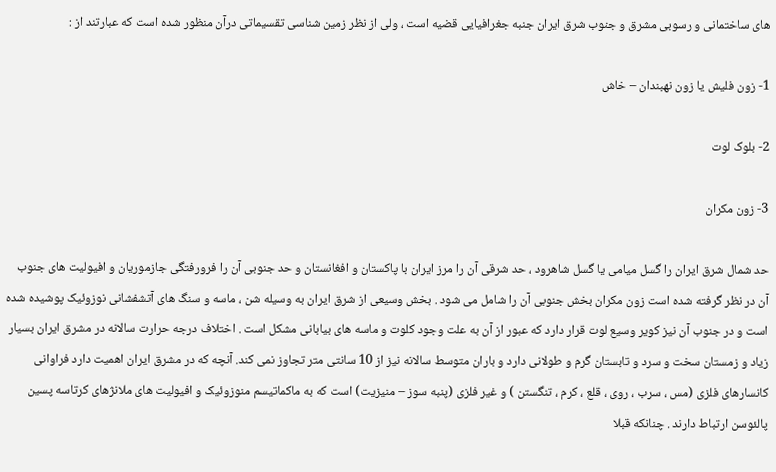های ساختمانی و رسوبی مشرق و جنوب شرق ایران جنبه جغرافیایی قضیه است ، ولی از نظر زمین شناسی تقسیماتی درآن منظور شده است که عبارتند از :

1- زون فلیش یا زون نهبندان – خاش

2- بلوک لوت

3- زون مکران

حد شمال شرق ایران را گسل میامی یا گسل شاهرود ، حد شرقی آن را مرز ایران با پاکستان و افغانستان و حد جنوبی آن را فرورفتگی جازموریان و افیولیت های جنوب آن در نظر گرفته شده است زون مکران بخش جنوبی آن را شامل می شود . بخش وسیعی از شرق ایران به وسیله شن ، ماسه و سنگ های آتشفشانی نوزوئیک پوشیده شده است و در جنوب آن نیز کویر وسیع لوت قرار دارد که عبور از آن به علت وجود کلوت و ماسه های بیابانی مشکل است . اختلاف درجه حرارت سالانه در مشرق ایران بسیار زیاد و زمستان سخت و سرد و تابستان گرم و طولانی دارد و باران متوسط سالانه نیز از 10 سانتی متر تجاوز نمی کند. آنچه که در مشرق ایران اهمیت دارد فراوانی کانسارهای فلزی (مس ، سرب ، روی ، قلع ، کرم ، تنگستن ) و غیر فلزی (پنبه سوز – منیزیت) است که به ماکماتیسم منوزوئیک و افیولیت های ملانژهای کرتاسه پسین پالئوسن ارتباط دارند . چنانکه قبلا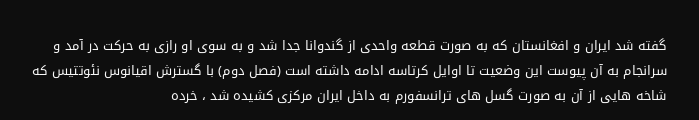گفته شد ایران و افغانستان که به صورت قطعه واحدی از گندوانا جدا شد و به سوی او رازی به حرکت در آمد و سرانجام به آن پیوست این وضعیت تا اوایل کرتاسه ادامه داشته است (فصل دوم) با گسترش اقیانوس نئوتتیس که شاخه هایی از آن به صورت گسل های ترانسفورم به داخل ایران مرکزی کشیده شد ، خرده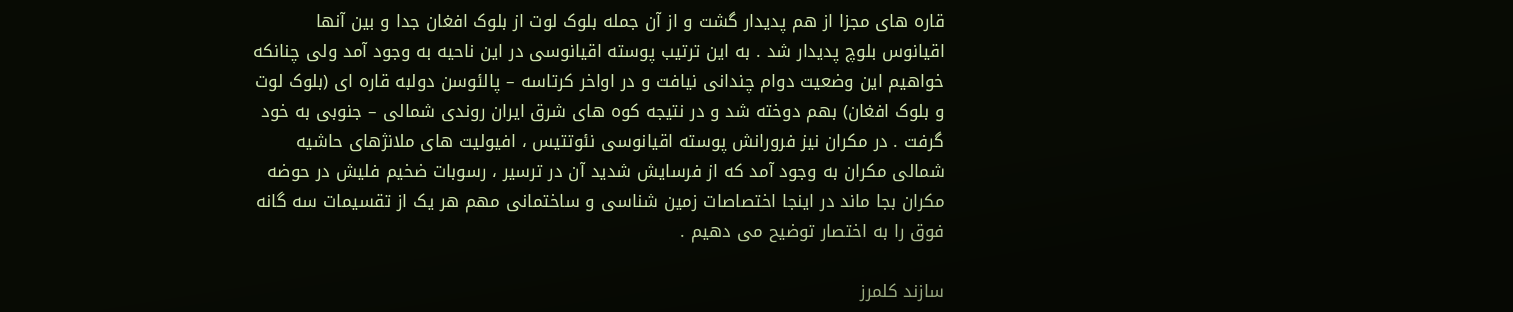قاره های مجزا از هم پدیدار گشت و از آن جمله بلوک لوت از بلوک افغان جدا و بین آنها اقیانوس بلوچ پدیدار شد . به این ترتیب پوسته اقیانوسی در این ناحیه به وجود آمد ولی چنانکه خواهیم این وضعیت دوام چندانی نیافت و در اواخر کرتاسه – پالئوسن دولبه قاره ای (بلوک لوت و بلوک افغان) بهم دوخته شد و در نتیجه کوه های شرق ایران روندی شمالی – جنوبی به خود گرفت . در مکران نیز فرورانش پوسته اقیانوسی نئوتتیس ، افیولیت های ملانژهای حاشیه شمالی مکران به وجود آمد که از فرسایش شدید آن در ترسیر ، رسوبات ضخیم فلیش در حوضه مکران بجا ماند در اینجا اختصاصات زمین شناسی و ساختمانی مهم هر یک از تقسیمات سه گانه فوق را به اختصار توضیح می دهیم .

سازند کلمرز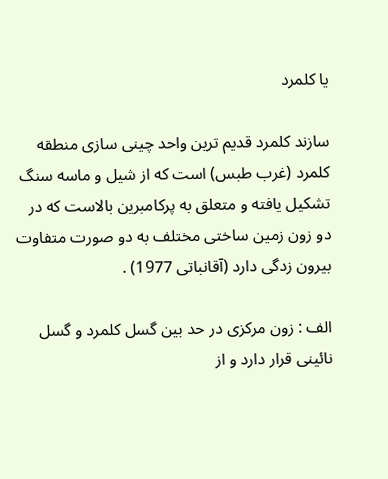یا کلمرد

سازند کلمرد قدیم ترین واحد چینی سازی منطقه کلمرد (غرب طبس) است که از شیل و ماسه سنگ تشکیل یافته و متعلق به پرکامبرین بالاست که در دو زون زمین ساختی مختلف به دو صورت متفاوت بیرون زدگی دارد (آقانباتی 1977) .

الف : زون مرکزی در حد بین گسل کلمرد و گسل نائینی قرار دارد و از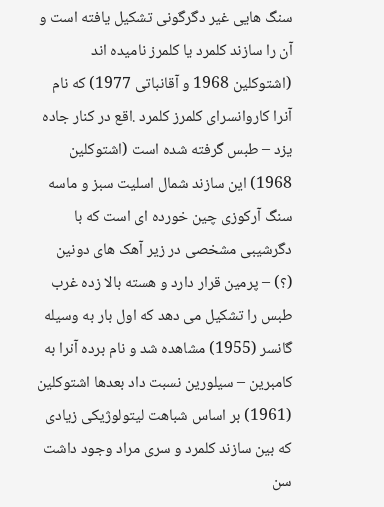سنگ هایی غیر دگرگونی تشکیل یافته است و آن را سازند کلمرد یا کلمرز نامیده اند (اشتوکلین 1968 و آقانباتی 1977) که نام آنرا کاروانسرای کلمرز کلمرد .اقع در کنار جاده یزد – طبس گرفته شده است (اشتوکلین 1968) این سازند شمال اسلیت سبز و ماسه سنگ آرکوزی چین خورده ای است که با دگرشیبی مشخصی در زیر آهک های دونین (؟) – پرمین قرار دارد و هسته بالا زده غرب طبس را تشکیل می دهد که اول بار به وسیله گانسر (1955) مشاهده شد و نام برده آنرا به کامبرین – سیلورین نسبت داد بعدها اشتوکلین (1961) بر اساس شباهت لیتولوژیکی زیادی که بین سازند کلمرد و سری مراد وجود داشت سن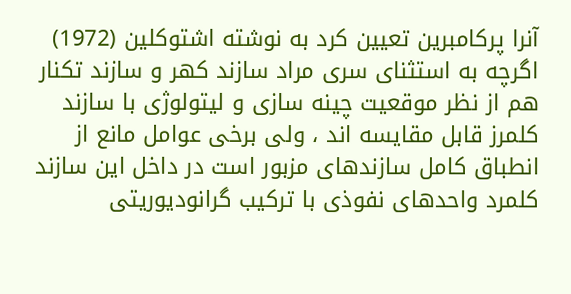آنرا پرکامبرین تعیین کرد به نوشته اشتوکلین (1972) اگرچه به استثنای سری مراد سازند کهر و سازند تکنار هم از نظر موقعیت چینه سازی و لیتولوژی با سازند کلمرز قابل مقایسه اند ، ولی برخی عوامل مانع از انطباق کامل سازندهای مزبور است در داخل این سازند کلمرد واحدهای نفوذی با ترکیب گرانودیوریتی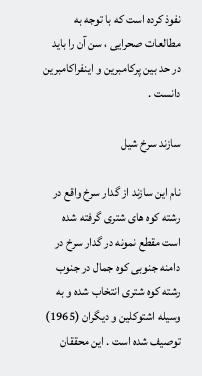نفوذ کرده است که با توجه به مطالعات صحرایی ، سن آن را باید در حد بین پرکامبرین و اینفراکامبرین دانست .

سازند سرخ شیل

نام این سازند از گدار سرخ واقع در رشته کوه های شتری گرفته شده است مقطع نمونه در گدار سرخ در دامنه جنوبی کوه جمال در جنوب رشته کوه شتری انتخاب شده و به وسیله اشتوکلین و دیگران (1965) توصیف شده است . این محققان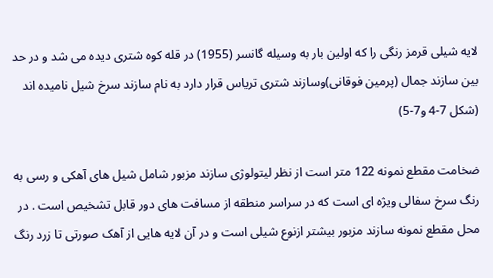لایه شیلی قرمز رنگی را که اولین بار به وسیله گانسر (1955) در قله کوه شتری دیده می شد و در حد بین سازند جمال (پرمین فوقانی)وسازند شتری تریاس قرار دارد به نام سازند سرخ شیل نامیده اند (شکل 7-4 و7-5)

ضخامت مقطع نمونه 122 متر است از نظر لیتولوژی سازند مزبور شامل شیل های آهکی و رسی به رنگ سرخ سفالی ویژه ای است که در سراسر منطقه از مسافت های دور قابل تشخیص است . در محل مقطع نمونه سازند مزبور بیشتر ازنوع شیلی است و در آن لایه هایی از آهک صورتی تا زرد رنگ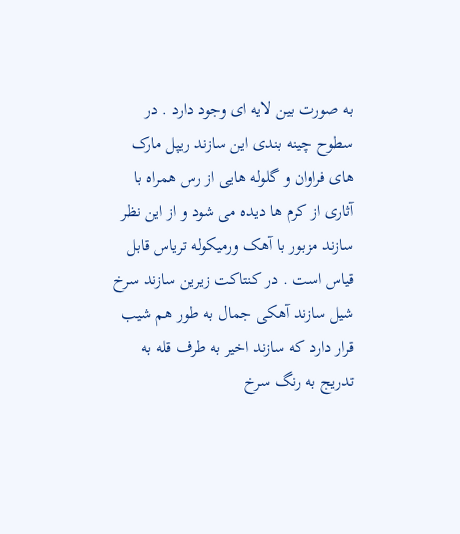به صورت بین لایه ای وجود دارد . در سطوح چینه بندی این سازند ریپل مارک های فراوان و گلوله هایی از رس همراه با آثاری از کرم ها دیده می شود و از این نظر سازند مزبور با آهک ورمیکوله تریاس قابل قیاس است . در کنتاکت زیرین سازند سرخ شیل سازند آهکی جمال به طور هم شیب قرار دارد که سازند اخیر به طرف قله به تدریج به رنگ سرخ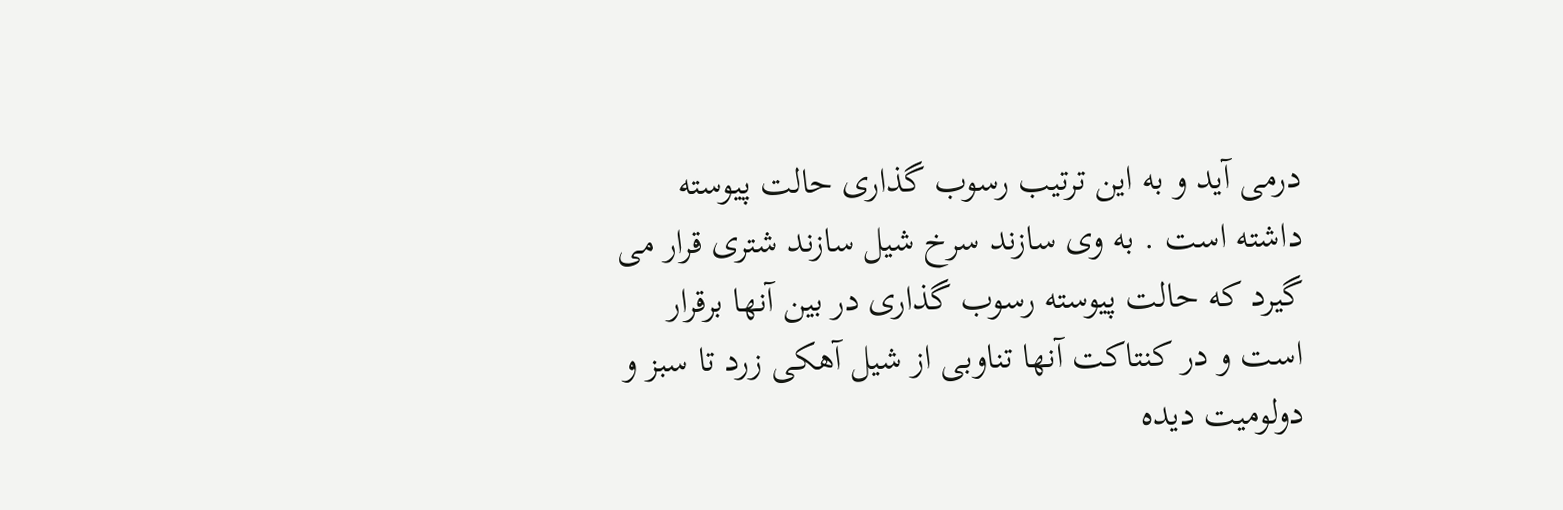درمی آید و به این ترتیب رسوب گذاری حالت پیوسته داشته است . به وی سازند سرخ شیل سازند شتری قرار می گیرد که حالت پیوسته رسوب گذاری در بین آنها برقرار است و در کنتاکت آنها تناوبی از شیل آهکی زرد تا سبز و دولومیت دیده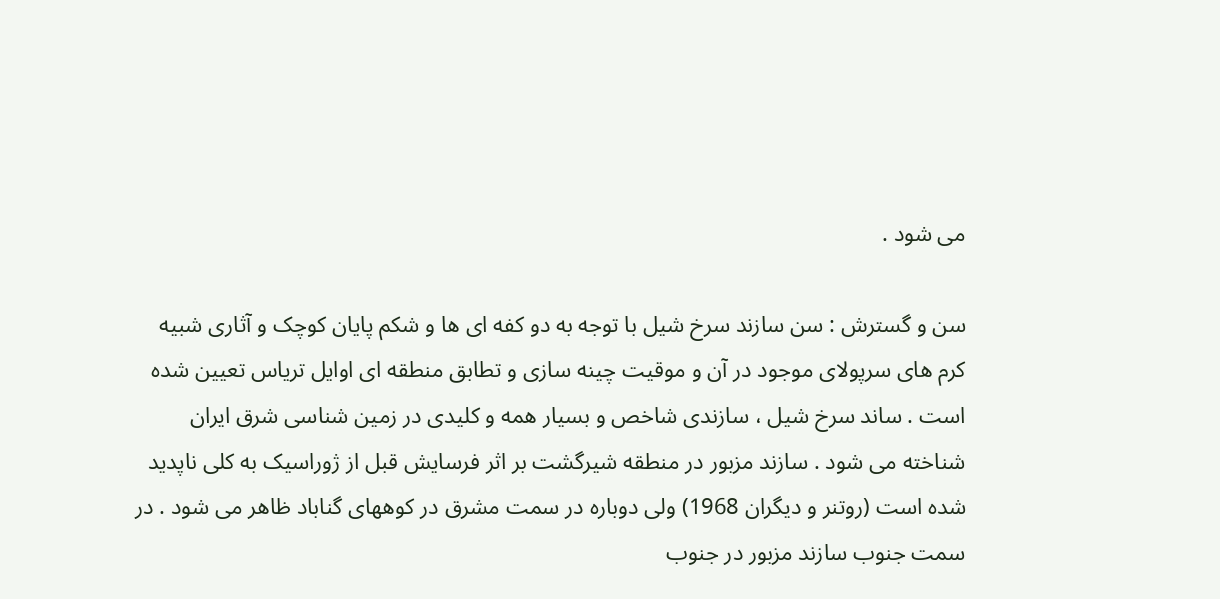می شود .

سن و گسترش : سن سازند سرخ شیل با توجه به دو کفه ای ها و شکم پایان کوچک و آثاری شبیه کرم های سرپولای موجود در آن و موقیت چینه سازی و تطابق منطقه ای اوایل تریاس تعیین شده است . ساند سرخ شیل ، سازندی شاخص و بسیار همه و کلیدی در زمین شناسی شرق ایران شناخته می شود . سازند مزبور در منطقه شیرگشت بر اثر فرسایش قبل از ژوراسیک به کلی ناپدید شده است (روتنر و دیگران 1968) ولی دوباره در سمت مشرق در کوههای گناباد ظاهر می شود . در سمت جنوب سازند مزبور در جنوب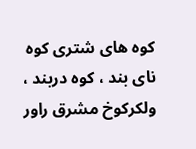کوه های شتری کوه نای بند ، کوه دربند ، ولکرکوخ مشرق راور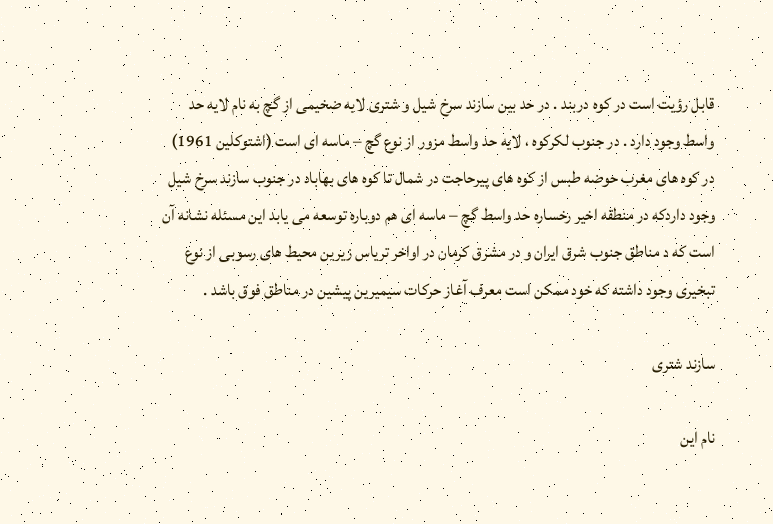قابل رؤیت است در کوه دربند . در حد بین سازند سرخ شیل و شتری لایه ضخیمی از گچ به نام لایه حد واسط وجود دارد . در جنوب لکرکوه ، لایه حد واسط مزور از نوع گچ – ماسه ای است (اشتوکلین 1961) در کوه های مغرب حوضه طبس از کوه های پیرحاجت در شمال تا کوه های بهاباد در جنوب سازند سرخ شیل وجود داردکه در منطقه اخیر رخساره حد واسط گچ – ماسه ای هم دوباره توسعه می یابد این مسئله نشانه آن است که د مناطق جنوب شرق ایران و در مشرق کرمان در اواخر تریاس زیرین محیط های رسوبی از نوع تبخیری وجود داشته که خود ممکن است معرف آغاز حرکات سیمیرین پیشین در مناطق فوق باشد .

سازند شتری

نام این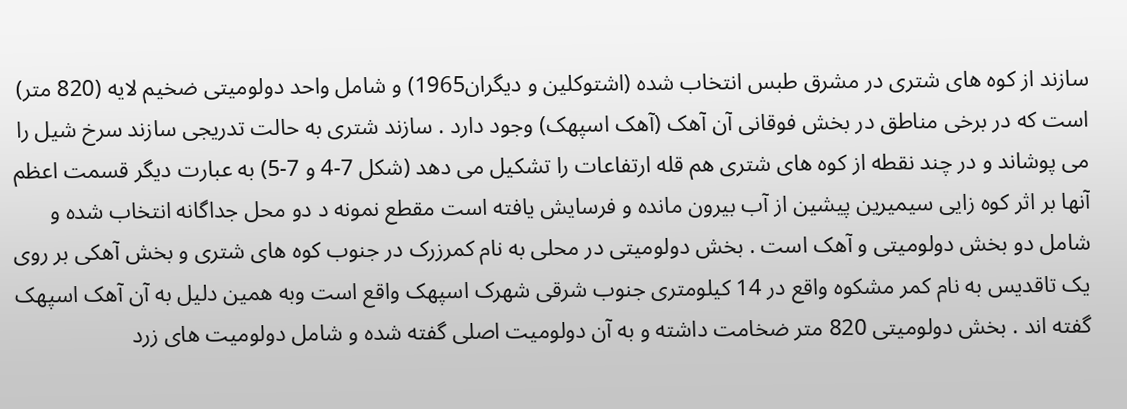سازند از کوه های شتری در مشرق طبس انتخاب شده (اشتوکلین و دیگران1965) و شامل واحد دولومیتی ضخیم لایه (820 متر) است که در برخی مناطق در بخش فوقانی آن آهک (آهک اسپهک) وجود دارد . سازند شتری به حالت تدریجی سازند سرخ شیل را می پوشاند و در چند نقطه از کوه های شتری هم قله ارتفاعات را تشکیل می دهد (شکل 7-4 و 7-5) به عبارت دیگر قسمت اعظم آنها بر اثر کوه زایی سیمیرین پیشین از آب بیرون مانده و فرسایش یافته است مقطع نمونه د دو محل جداگانه انتخاب شده و شامل دو بخش دولومیتی و آهک است . بخش دولومیتی در محلی به نام کمرزرک در جنوب کوه های شتری و بخش آهکی بر روی یک تاقدیس به نام کمر مشکوه واقع در 14 کیلومتری جنوب شرقی شهرک اسپهک واقع است وبه همین دلیل به آن آهک اسپهک گفته اند . بخش دولومیتی 820 متر ضخامت داشته و به آن دولومیت اصلی گفته شده و شامل دولومیت های زرد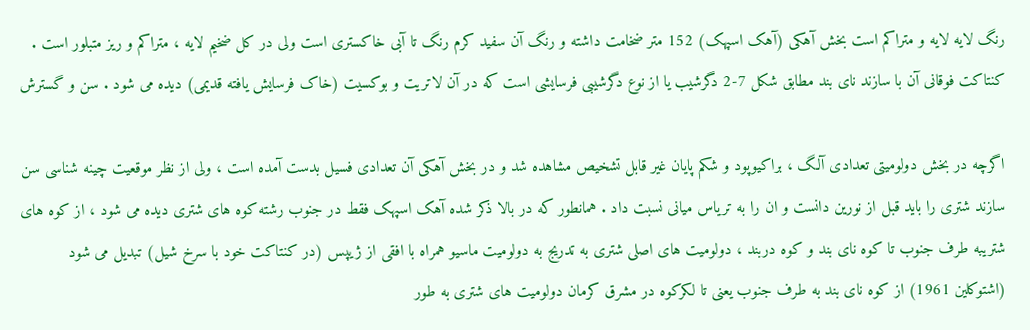رنگ لایه لایه و متراکم است بخش آهکی (آهک اسپهک) 152 متر ضخامت داشته و رنگ آن سفید کرم رنگ تا آبی خاکستری است ولی در کل ضخیم لایه ، متراکم و ریز متبلور است . کنتاکت فوقانی آن با سازند نای بند مطابق شکل 7-2 دگرشیب یا از نوع دگرشیبی فرسایشی است که در آن لاتریت و بوکسیت (خاک فرسایش یافته قدیمی) دیده می شود . سن و گسترش

اگرچه در بخش دولومیتی تعدادی آلگ ، براکیوپود و شکم پایان غیر قابل تشخیص مشاهده شد و در بخش آهکی آن تعدادی فسیل بدست آمده است ، ولی از نظر موقعیت چینه شناسی سن سازند شتری را باید قبل از نورین دانست و ان را به تریاس میانی نسبت داد . همانطور که در بالا ذکر شده آهک اسپهک فقط در جنوب رشته کوه های شتری دیده می شود ، از کوه های شتریبه طرف جنوب تا کوه نای بند و کوه دربند ، دولومیت های اصلی شتری به تدریج به دولومیت ماسیو همراه با افقی از ژیپس (در کنتاکت خود با سرخ شیل) تبدیل می شود (اشتوکلین 1961) از کوه نای بند به طرف جنوب یعنی تا لکرکوه در مشرق کرمان دولومیت های شتری به طور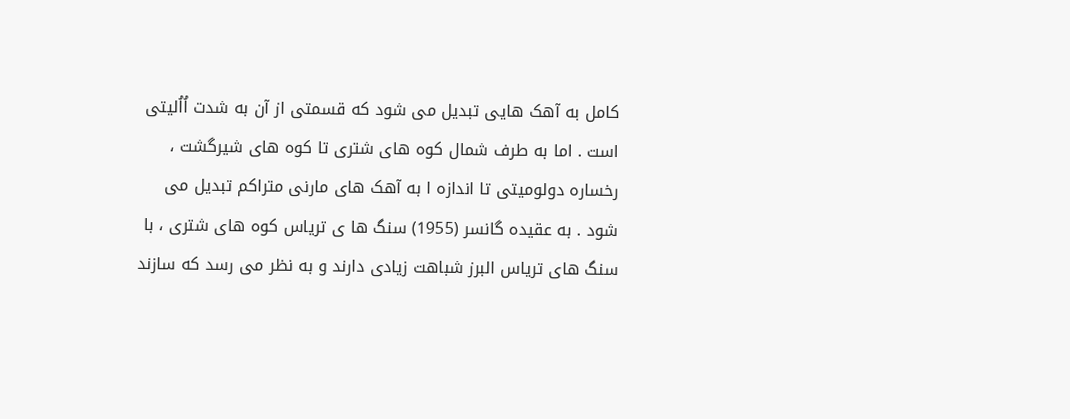کامل به آهک هایی تبدیل می شود که قسمتی از آن به شدت اُاُلیتی است . اما به طرف شمال کوه های شتری تا کوه های شیرگشت ، رخساره دولومیتی تا اندازه ا به آهک های مارنی متراکم تبدیل می شود . به عقیده گانسر (1955) سنگ ها ی تریاس کوه های شتری ، با سنگ های تریاس البرز شباهت زیادی دارند و به نظر می رسد که سازند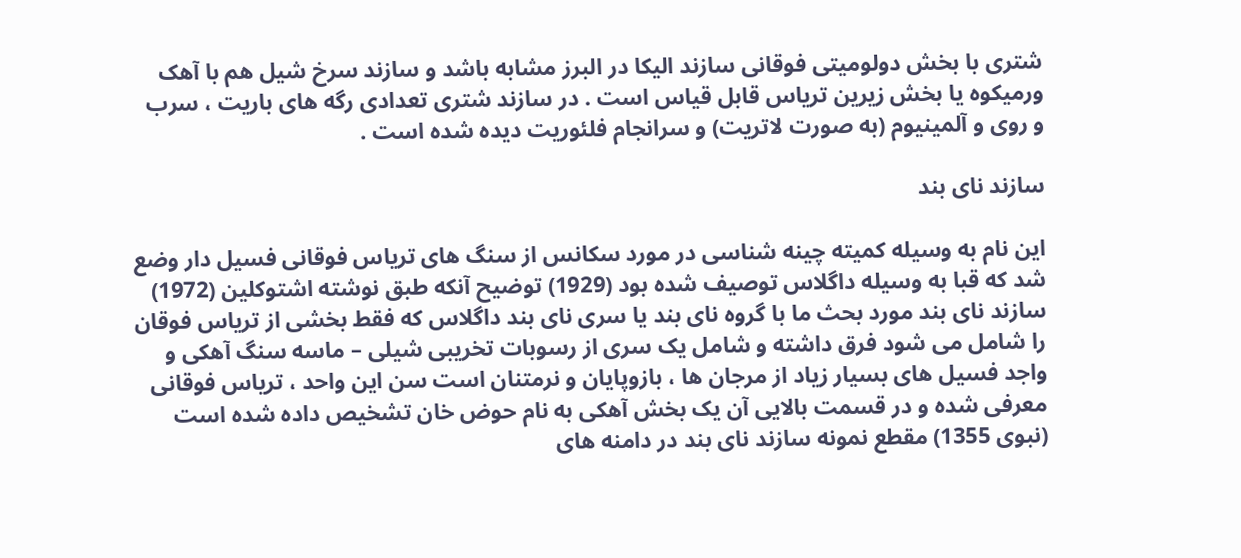شتری با بخش دولومیتی فوقانی سازند الیکا در البرز مشابه باشد و سازند سرخ شیل هم با آهک ورمیکوه یا بخش زیرین تریاس قابل قیاس است . در سازند شتری تعدادی رگه های باریت ، سرب و روی و آلمینیوم (به صورت لاتریت) و سرانجام فلئوریت دیده شده است .

سازند نای بند

این نام به وسیله کمیته چینه شناسی در مورد سکانس از سنگ های تریاس فوقانی فسیل دار وضع شد که قبا به وسیله داگلاس توصیف شده بود (1929) توضیح آنکه طبق نوشته اشتوکلین (1972) سازند نای بند مورد بحث ما با گروه نای بند یا سری نای بند داگلاس که فقط بخشی از تریاس فوقان را شامل می شود فرق داشته و شامل یک سری از رسوبات تخریبی شیلی – ماسه سنگ آهکی و واجد فسیل های بسیار زیاد از مرجان ها ، بازوپایان و نرمتنان است سن این واحد ، تریاس فوقانی معرفی شده و در قسمت بالایی آن یک بخش آهکی به نام حوض خان تشخیص داده شده است (نبوی 1355) مقطع نمونه سازند نای بند در دامنه های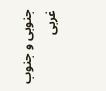جنوبی و جنوب غربی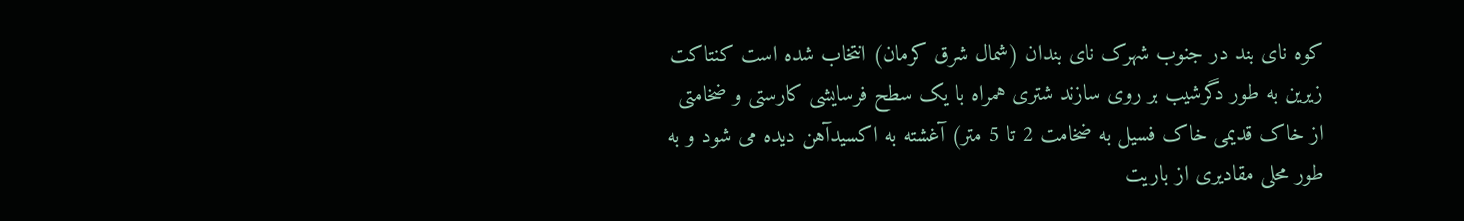کوه نای بند در جنوب شهرک نای بندان (شمال شرق کرمان) انتخاب شده است کنتاکت زیرین به طور دگرشیب بر روی سازند شتری همراه با یک سطح فرسایشی کارستی و ضخامتی از خاک قدیمی خاک فسیل به ضخامت 2 تا 5 متر) آغشته به اکسیدآهن دیده می شود و به طور محلی مقادیری از باریت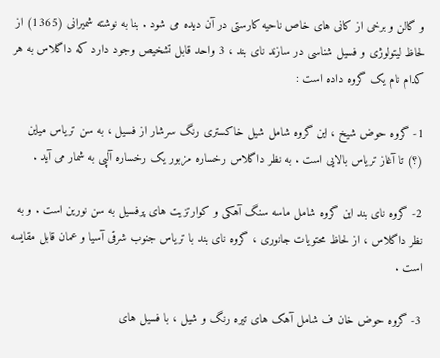و گالن و برخی از کانی های خاص ناحیه کارستی در آن دیده می شود . بنا به نوشته شمیرانی (1365) از لحاظ لیتولوژی و فسیل شناسی در سازند نای بند ، 3 واحد قابل تشخیص وجود دارد که داگلاس به هر کدام نام یک گروه داده است :

1- گروه حوض شیخ ، این گروه شامل شیل خاکستری رنگ سرشار از فسیل ، به سن تریاس میاین (؟) تا آغاز تریاس بالایی است . به نظر داگلاس رخساره مزبور یک رخساره آلپی به شمار می آید .

2- گروه نای بند این گروه شامل ماسه سنگ آهکی و کوارتزیت های پرفسیل به سن نورین است . و به نظر داگلاس ، از لحاظ محتویات جانوری ، گروه نای بند با تریاس جنوب شرقی آسیا و عمان قابل مقایسه است .

3- گروه حوض خان ف شامل آهک های تیره رنگ و شیل ، با فسیل های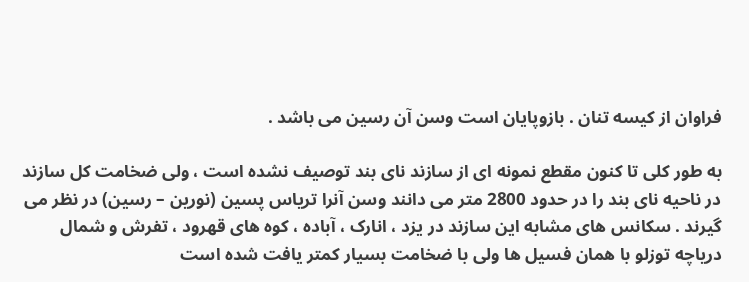فراوان از کیسه تنان . بازوپایان است وسن آن رسین می باشد .

به طور کلی تا کنون مقطع نمونه ای از سازند نای بند توصیف نشده است ، ولی ضخامت کل سازند در ناحیه نای بند را در حدود 2800 متر می دانند وسن آنرا تریاس پسین (نورین – رسین) در نظر می گیرند . سکانس های مشابه این سازند در یزد ، انارک ، آباده ، کوه های قهرود ، تفرش و شمال دریاچه توزلو با همان فسیل ها ولی با ضخامت بسیار کمتر یافت شده است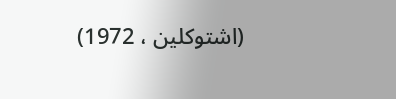(اشتوکلین ، 1972)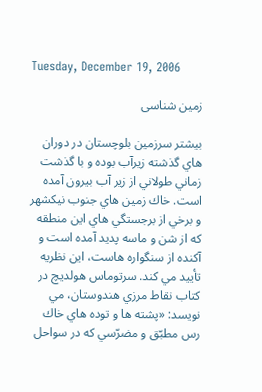Tuesday, December 19, 2006

زمین شناسی

بيشتر سرزمين بلوچستان در دوران هاي گذشته زيرآب بوده و با گذشت زماني طولاني از زير آب بيرون آمده است. خاك زمين هاي جنوب نيكشهر و برخي از برجستگي هاي اين منطقه كه از شن و ماسه پديد آمده است و آكنده از سنگواره هاست، اين نظريه تأييد مي كند. سرتوماس هولديچ در كتاب نقاط مرزي هندوستان، مي نويسد: «پشته ها و توده هاي خاك رس مطبّق و مضرّسي كه در سواحل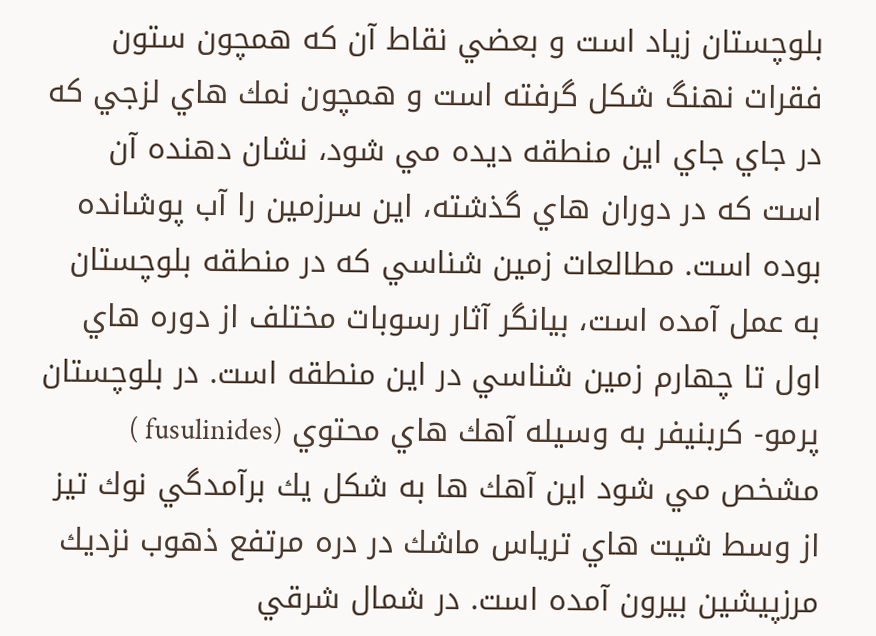بلوچستان زياد است و بعضي نقاط آن كه همچون ستون فقرات نهنگ شكل گرفته است و همچون نمك هاي لزجي كه در جاي جاي اين منطقه ديده مي شود، نشان دهنده آن است كه در دوران هاي گذشته، اين سرزمين را آب پوشانده بوده است. مطالعات زمين شناسي كه در منطقه بلوچستان به عمل آمده است، بيانگر آثار رسوبات مختلف از دوره هاي اول تا چهارم زمين شناسي در اين منطقه است. در بلوچستان پرمو- كربنيفر به وسيله آهك هاي محتوي (fusulinides ) مشخص مي شود اين آهك ها به شكل يك برآمدگي نوك تيز از وسط شيت هاي ترياس ماشك در دره مرتفع ذهوب نزديك مرزپيشين بيرون آمده است. در شمال شرقي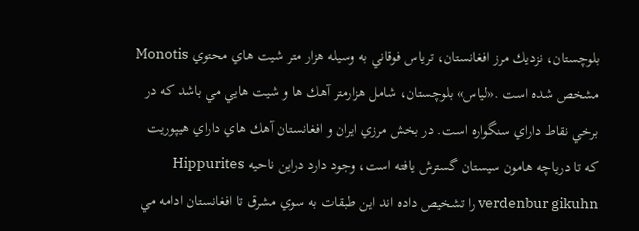بلوچستان، نزديك مرز افغانستان، ترياس فوقاني به وسيله هزار متر شيت هاي محتوي Monotis مشخص شده است .«لياس» بلوچستان، شامل هزارمتر آهك ها و شيت هايي مي باشد كه در برخي نقاط داراي سنگواره است. در بخش مرزي ايران و افغانستان آهك هاي داراي هيپوريت كه تا درياچه هامون سيستان گسترش يافته است، وجود دارد دراين ناحيه Hippurites verdenbur gikuhn را تشخيص داده اند اين طبقات به سوي مشرق تا افغانستان ادامه مي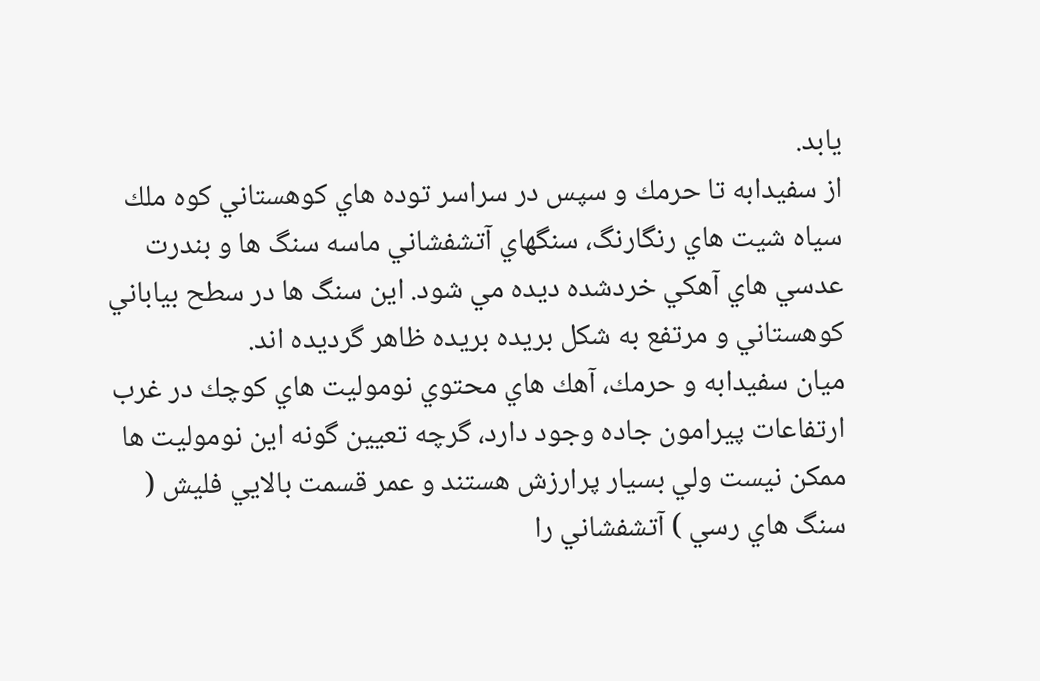يابد.
از سفيدابه تا حرمك و سپس در سراسر توده هاي كوهستاني كوه ملك سياه شيت هاي رنگارنگ، سنگهاي آتشفشاني ماسه سنگ ها و بندرت عدسي هاي آهكي خردشده ديده مي شود. اين سنگ ها در سطح بياباني كوهستاني و مرتفع به شكل بريده بريده ظاهر گرديده اند.
ميان سفيدابه و حرمك، آهك هاي محتوي نوموليت هاي كوچك در غرب ارتفاعات پيرامون جاده وجود دارد، گرچه تعيين گونه اين نوموليت ها ممكن نيست ولي بسيار پرارزش هستند و عمر قسمت بالايي فليش ( سنگ هاي رسي ) آتشفشاني را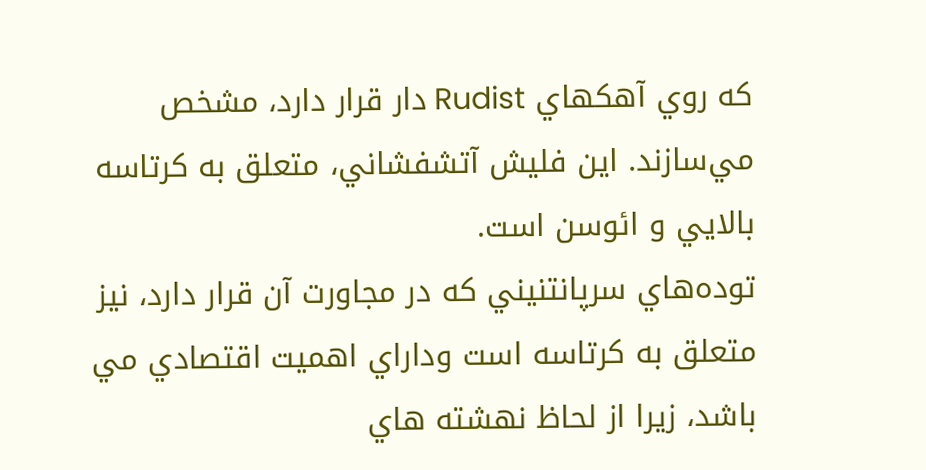كه روي آهكهاي Rudist دار قرار دارد، مشخص مي‌سازند. اين فليش آتشفشاني، متعلق به كرتاسه بالايي و ائوسن است.
توده‌هاي سرپانتنيني كه در مجاورت آن قرار دارد، نيز متعلق به كرتاسه است وداراي اهميت اقتصادي مي باشد، زيرا از لحاظ نهشته هاي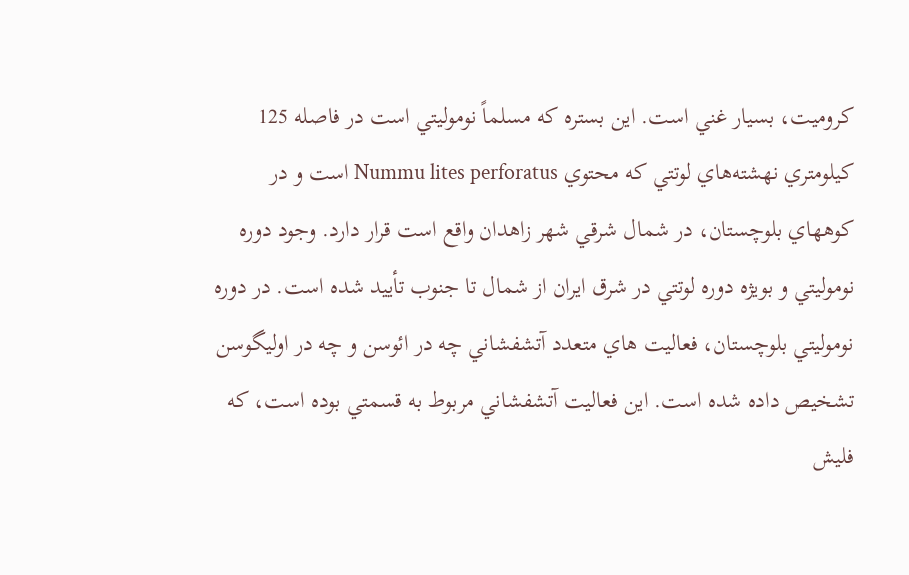كروميت، بسيار غني است. اين بستره كه مسلماً نوموليتي است در فاصله 125 كيلومتري نهشته‌هاي لوتتي كه محتوي Nummu lites perforatus است و در كوههاي بلوچستان، در شمال شرقي شهر زاهدان واقع است قرار دارد. وجود دوره نوموليتي و بويژه دوره لوتتي در شرق ايران از شمال تا جنوب تأييد شده است. در دوره نوموليتي بلوچستان، فعاليت هاي متعدد آتشفشاني چه در ائوسن و چه در اوليگوسن تشخيص داده شده است. اين فعاليت آتشفشاني مربوط به قسمتي بوده است، كه فليش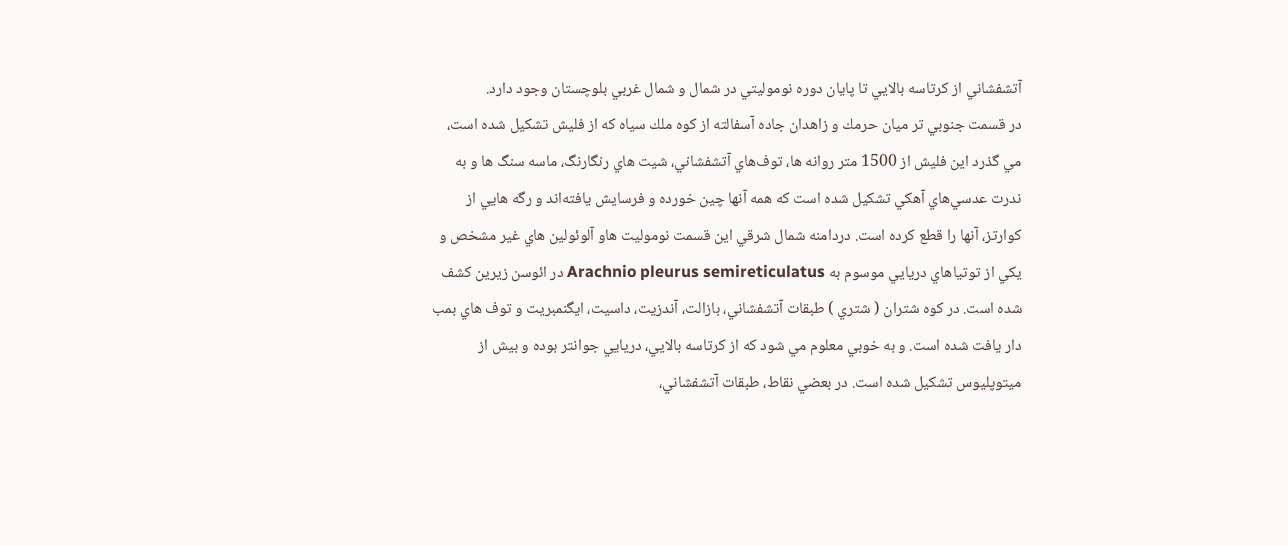آتشفشاني از كرتاسه بالايي تا پايان دوره نوموليتي در شمال و شمال غربي بلوچستان وجود دارد.
در قسمت جنوبي تر ميان حرمك و زاهدان جاده آسفالته از كوه ملك سياه كه از فليش تشكيل شده است، مي گذرد اين فليش از 1500 متر روانه ها، توف‌هاي آتشفشاني، شيت هاي رنگارنگ، ماسه سنگ ها و به ندرت عدسي‌هاي آهكي تشكيل شده است كه همه آنها چين خورده و فرسايش يافته‌اند و رگه هايي از كوارتز، آنها را قطع كرده است. دردامنه شمال شرقي اين قسمت نوموليت هاو آلوئولين هاي غير مشخص و يكي از توتياهاي دريايي موسوم به Arachnio pleurus semireticulatus در ائوسن زيرين كشف شده است. در كوه شتران ( شتري ) طبقات آتشفشاني، بازالت، آندزيت، داسيت، ايگنمبريت و توف هاي بمب دار يافت شده است. و به خوبي معلوم مي شود كه از كرتاسه بالايي، دريايي جوانتر بوده و بيش از ميتوپليوس تشكيل شده است. در بعضي نقاط، طبقات آتشفشاني،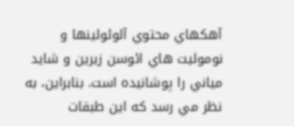آهكهاي محتوي آلوئولينها و نوموليت هاي ائوسن زيرين و شايد مياني را پوشانيده است. بنابراين، به نظر مي رسد كه اين طبقات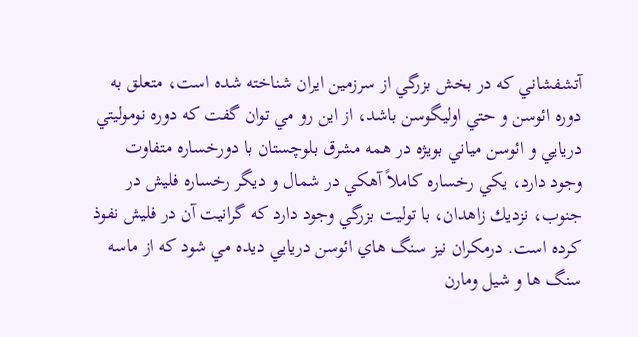آتشفشاني كه در بخش بزرگي از سرزمين ايران شناخته شده است، متعلق به دوره ائوسن و حتي اوليگوسن باشد، از اين رو مي توان گفت كه دوره نوموليتي دريايي و ائوسن مياني بويژه در همه مشرق بلوچستان با دورخساره متفاوت وجود دارد، يكي رخساره كاملاً آهكي در شمال و ديگر رخساره فليش در جنوب، نزديك زاهدان، با توليت بزرگي وجود دارد كه گرانيت آن در فليش نفوذ كرده است. درمكران نيز سنگ هاي ائوسن دريايي ديده مي شود كه از ماسه سنگ ها و شيل ومارن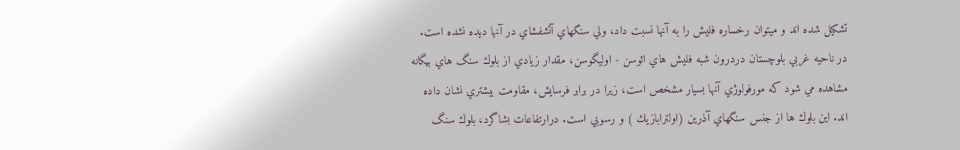تشكيل شده اند و ميتوان رخساره فليش را به آنها نسبت داد، ولي سنگهاي آتشفشاي در آنها ديده نشده است. در ناحيه غربي بلوچستان دردرون شبه فليش هاي ائوسن - اوليگوسن، مقدار زيادي از بلوك سنگ هاي بيگانه مشاهده مي شود كه مورفولوژي آنها بسيار مشخص است، زيرا در برابر فرسايش، مقاومت بيشتري نشان داده اند. اين بلوك ها از جنس سنگهاي آذرين (اولترابازيك ) و رسوبي است. درارتفاعات بشاگرد، بلوك سنگ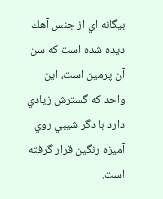بيگانه اي از جنس آهك ديده شده است كه سن آن پرمين است، اين واحد كه گسترش زيادي دارد با دگر شيبي روي آميزه رنگين قرار گرفته است.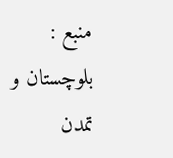منبع : بلوچستان و تمدن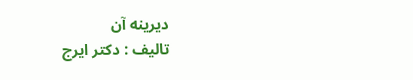ديرينه آن
تاليف : دكتر ايرج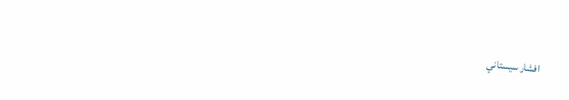افشار سيستاني